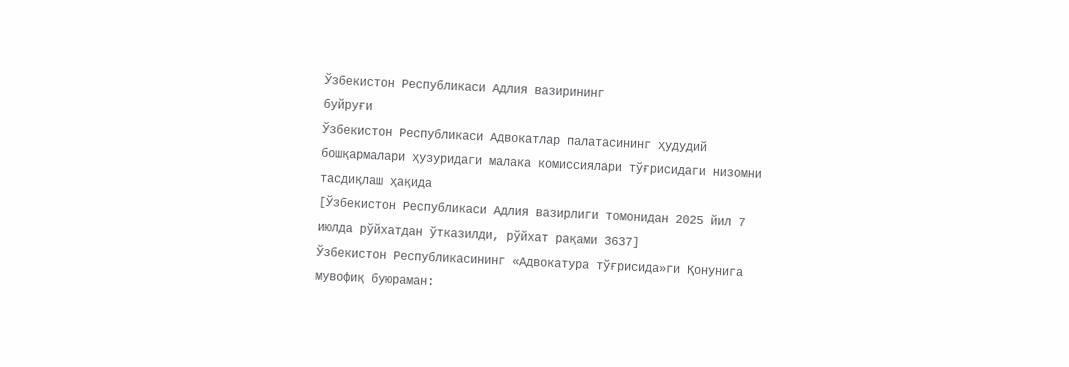Ўзбекистон Республикаси Адлия вазирининг
буйруғи
Ўзбекистон Республикаси Адвокатлар палатасининг ҳудудий бошқармалари ҳузуридаги малака комиссиялари тўғрисидаги низомни тасдиқлаш ҳақида
[Ўзбекистон Республикаси Адлия вазирлиги томонидан 2025 йил 7 июлда рўйхатдан ўтказилди, рўйхат рақами 3637]
Ўзбекистон Республикасининг «Адвокатура тўғрисида»ги Қонунига мувофиқ буюраман: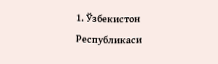1. Ўзбекистон Республикаси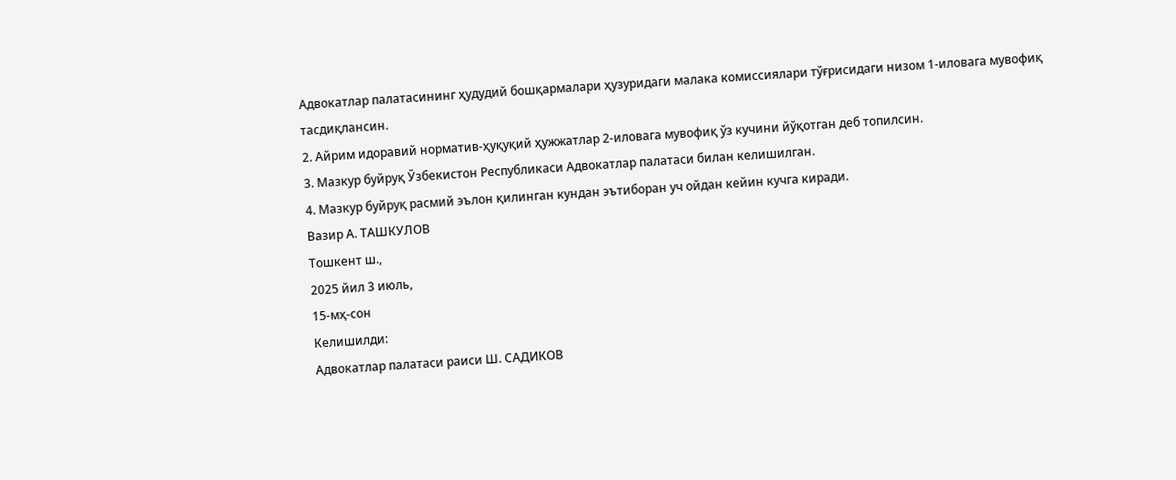Адвокатлар палатасининг ҳудудий бошқармалари ҳузуридаги малака комиссиялари тўғрисидаги низом 1-иловага мувофиқ тасдиқлансин.
2. Айрим идоравий норматив-ҳуқуқий ҳужжатлар 2-иловага мувофиқ ўз кучини йўқотган деб топилсин.
3. Мазкур буйруқ Ўзбекистон Республикаси Адвокатлар палатаси билан келишилган.
4. Мазкур буйруқ расмий эълон қилинган кундан эътиборан уч ойдан кейин кучга киради.
Вазир А. ТАШКУЛОВ
Тошкент ш.,
2025 йил 3 июль,
15-мҳ-сон
Келишилди:
Адвокатлар палатаси раиси Ш. САДИКОВ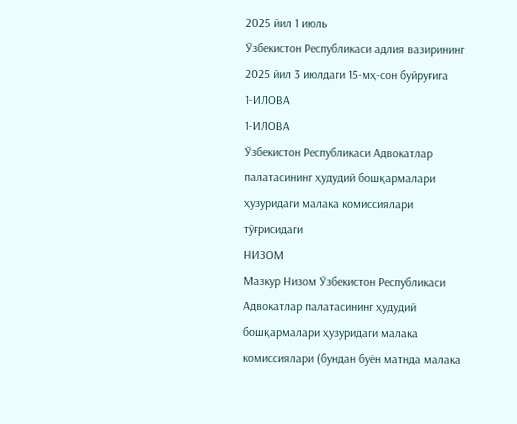2025 йил 1 июль
Ўзбекистон Республикаси адлия вазирининг 2025 йил 3 июлдаги 15-мҳ-сон буйруғига
1-ИЛОВА
1-ИЛОВА
Ўзбекистон Республикаси Адвокатлар палатасининг ҳудудий бошқармалари ҳузуридаги малака комиссиялари тўғрисидаги
НИЗОМ
Мазкур Низом Ўзбекистон Республикаси Адвокатлар палатасининг ҳудудий бошқармалари ҳузуридаги малака комиссиялари (бундан буён матнда малака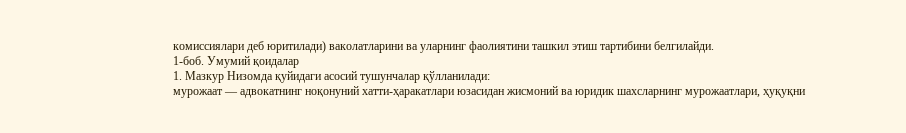комиссиялари деб юритилади) ваколатларини ва уларнинг фаолиятини ташкил этиш тартибини белгилайди.
1-боб. Умумий қоидалар
1. Мазкур Низомда қуйидаги асосий тушунчалар қўлланилади:
мурожаат — адвокатнинг ноқонуний хатти-ҳаракатлари юзасидан жисмоний ва юридик шахсларнинг мурожаатлари, ҳуқуқни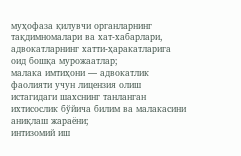муҳофаза қилувчи органларнинг тақдимномалари ва хат-хабарлари, адвокатларнинг хатти-ҳаракатларига оид бошқа мурожаатлар;
малака имтиҳони — адвокатлик фаолияти учун лицензия олиш истагидаги шахснинг танланган ихтисослик бўйича билим ва малакасини аниқлаш жараёни;
интизомий иш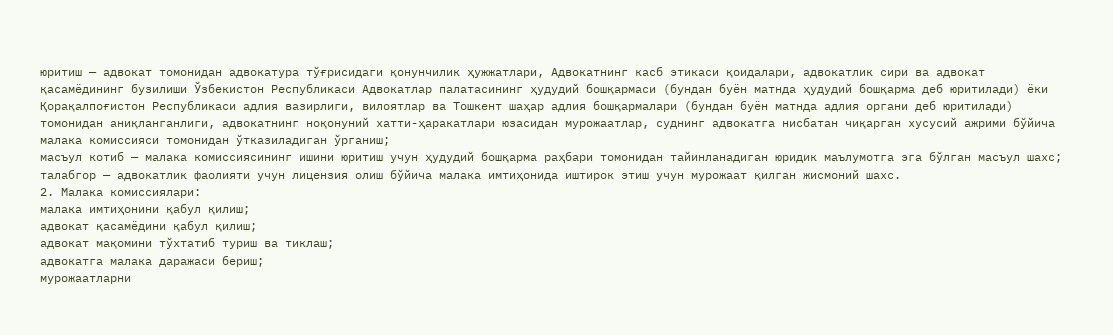юритиш — адвокат томонидан адвокатура тўғрисидаги қонунчилик ҳужжатлари, Адвокатнинг касб этикаси қоидалари, адвокатлик сири ва адвокат қасамёдининг бузилиши Ўзбекистон Республикаси Адвокатлар палатасининг ҳудудий бошқармаси (бундан буён матнда ҳудудий бошқарма деб юритилади) ёки Қорақалпоғистон Республикаси адлия вазирлиги, вилоятлар ва Тошкент шаҳар адлия бошқармалари (бундан буён матнда адлия органи деб юритилади) томонидан аниқланганлиги, адвокатнинг ноқонуний хатти-ҳаракатлари юзасидан мурожаатлар, суднинг адвокатга нисбатан чиқарган хусусий ажрими бўйича малака комиссияси томонидан ўтказиладиган ўрганиш;
масъул котиб — малака комиссиясининг ишини юритиш учун ҳудудий бошқарма раҳбари томонидан тайинланадиган юридик маълумотга эга бўлган масъул шахс;
талабгор — адвокатлик фаолияти учун лицензия олиш бўйича малака имтиҳонида иштирок этиш учун мурожаат қилган жисмоний шахс.
2. Малака комиссиялари:
малака имтиҳонини қабул қилиш;
адвокат қасамёдини қабул қилиш;
адвокат мақомини тўхтатиб туриш ва тиклаш;
адвокатга малака даражаси бериш;
мурожаатларни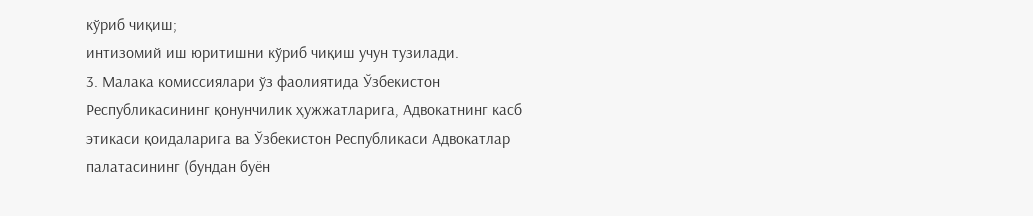кўриб чиқиш;
интизомий иш юритишни кўриб чиқиш учун тузилади.
3. Малака комиссиялари ўз фаолиятида Ўзбекистон Республикасининг қонунчилик ҳужжатларига, Адвокатнинг касб этикаси қоидаларига ва Ўзбекистон Республикаси Адвокатлар палатасининг (бундан буён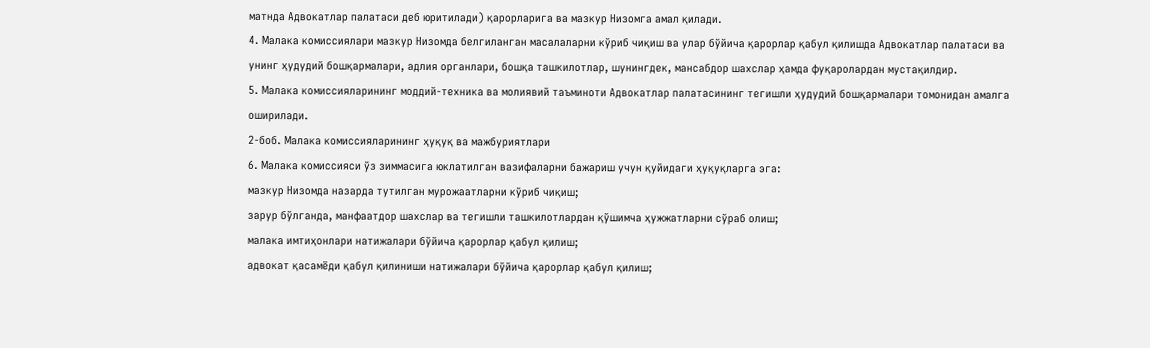матнда Адвокатлар палатаси деб юритилади) қарорларига ва мазкур Низомга амал қилади.
4. Малака комиссиялари мазкур Низомда белгиланган масалаларни кўриб чиқиш ва улар бўйича қарорлар қабул қилишда Адвокатлар палатаси ва унинг ҳудудий бошқармалари, адлия органлари, бошқа ташкилотлар, шунингдек, мансабдор шахслар ҳамда фуқаролардан мустақилдир.
5. Малака комиссияларининг моддий-техника ва молиявий таъминоти Адвокатлар палатасининг тегишли ҳудудий бошқармалари томонидан амалга оширилади.
2-боб. Малака комиссияларининг ҳуқуқ ва мажбуриятлари
6. Малака комиссияси ўз зиммасига юклатилган вазифаларни бажариш учун қуйидаги ҳуқуқларга эга:
мазкур Низомда назарда тутилган мурожаатларни кўриб чиқиш;
зарур бўлганда, манфаатдор шахслар ва тегишли ташкилотлардан қўшимча ҳужжатларни сўраб олиш;
малака имтиҳонлари натижалари бўйича қарорлар қабул қилиш;
адвокат қасамёди қабул қилиниши натижалари бўйича қарорлар қабул қилиш;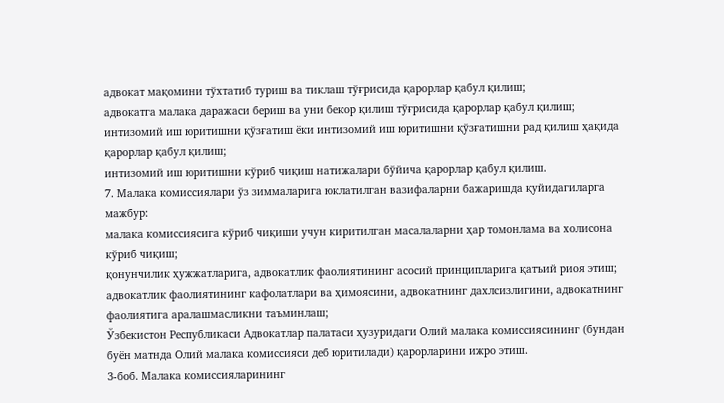адвокат мақомини тўхтатиб туриш ва тиклаш тўғрисида қарорлар қабул қилиш;
адвокатга малака даражаси бериш ва уни бекор қилиш тўғрисида қарорлар қабул қилиш;
интизомий иш юритишни қўзғатиш ёки интизомий иш юритишни қўзғатишни рад қилиш ҳақида қарорлар қабул қилиш;
интизомий иш юритишни кўриб чиқиш натижалари бўйича қарорлар қабул қилиш.
7. Малака комиссиялари ўз зиммаларига юклатилган вазифаларни бажаришда қуйидагиларга мажбур:
малака комиссиясига кўриб чиқиши учун киритилган масалаларни ҳар томонлама ва холисона кўриб чиқиш;
қонунчилик ҳужжатларига, адвокатлик фаолиятининг асосий принципларига қатъий риоя этиш;
адвокатлик фаолиятининг кафолатлари ва ҳимоясини, адвокатнинг дахлсизлигини, адвокатнинг фаолиятига аралашмасликни таъминлаш;
Ўзбекистон Республикаси Адвокатлар палатаси ҳузуридаги Олий малака комиссиясининг (бундан буён матнда Олий малака комиссияси деб юритилади) қарорларини ижро этиш.
3-боб. Малака комиссияларининг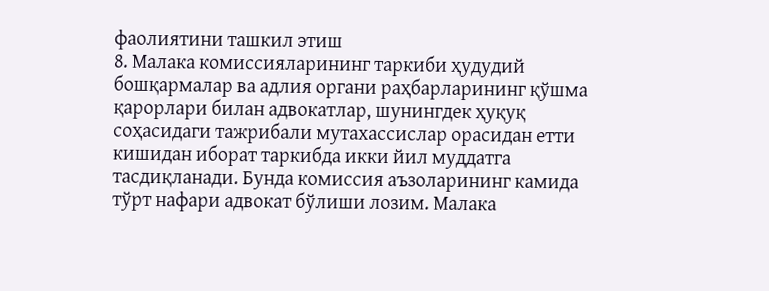фаолиятини ташкил этиш
8. Малака комиссияларининг таркиби ҳудудий бошқармалар ва адлия органи раҳбарларининг қўшма қарорлари билан адвокатлар, шунингдек ҳуқуқ соҳасидаги тажрибали мутахассислар орасидан етти кишидан иборат таркибда икки йил муддатга тасдиқланади. Бунда комиссия аъзоларининг камида тўрт нафари адвокат бўлиши лозим. Малака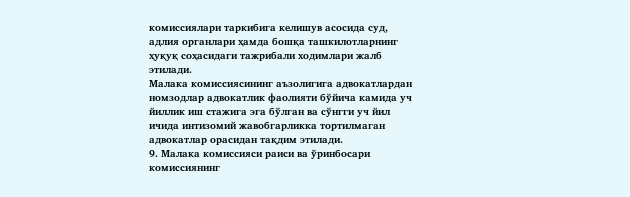комиссиялари таркибига келишув асосида суд, адлия органлари ҳамда бошқа ташкилотларнинг ҳуқуқ соҳасидаги тажрибали ходимлари жалб этилади.
Малака комиссиясининг аъзолигига адвокатлардан номзодлар адвокатлик фаолияти бўйича камида уч йиллик иш стажига эга бўлган ва сўнгги уч йил ичида интизомий жавобгарликка тортилмаган адвокатлар орасидан тақдим этилади.
9. Малака комиссияси раиси ва ўринбосари комиссиянинг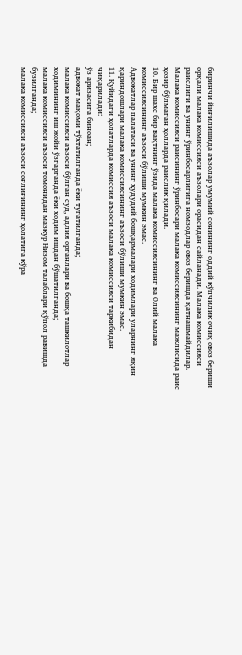биринчи йиғилишида аъзолар умумий сонининг оддий кўпчилик очиқ овоз бериши орқали малака комиссияси аъзолари орасидан сайланади. Малака комиссияси раислиги ва унинг ўринбосарлигига номзодлар овоз беришда қатнашмайдилар.
Малака комиссияси раисининг ўринбосари малака комиссиясининг мажлисида раис ҳозир бўлмаган ҳолларда раислик қилади.
10. Бир шахс бир вақтнинг ўзида малака комиссиясининг ва Олий малака комиссиясининг аъзоси бўлиши мумкин эмас.
Адвокатлар палатаси ва унинг ҳудудий бошқармалари ходимлари уларнинг яқин қариндошлари малака комиссиясининг аъзоси бўлиши мумкин эмас.
11. Қуйидаги ҳолатларда комиссия аъзоси малака комиссияси таркибидан чиқарилади:
ўз аризасига биноан;
адвокат мақоми тўхтатилганда ёки тугатилганда;
малака комиссияси аъзоси бўлган суд, адлия органлари ва бошқа ташкилотлар ходимининг иш жойи ўзгарганда ёки ходим ишдан бўшатилганда;
малака комиссияси аъзоси томонидан мазкур Низом талаблари қўпол равишда бузилганда;
малака комиссияси аъзоси соғлиғининг ҳолатига кўра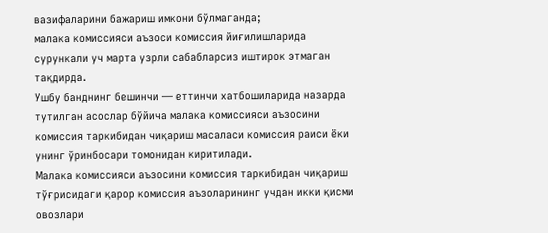вазифаларини бажариш имкони бўлмаганда;
малака комиссияси аъзоси комиссия йиғилишларида сурункали уч марта узрли сабабларсиз иштирок этмаган тақдирда.
Ушбу банднинг бешинчи — еттинчи хатбошиларида назарда тутилган асослар бўйича малака комиссияси аъзосини комиссия таркибидан чиқариш масаласи комиссия раиси ёки унинг ўринбосари томонидан киритилади.
Малака комиссияси аъзосини комиссия таркибидан чиқариш тўғрисидаги қарор комиссия аъзоларининг учдан икки қисми овозлари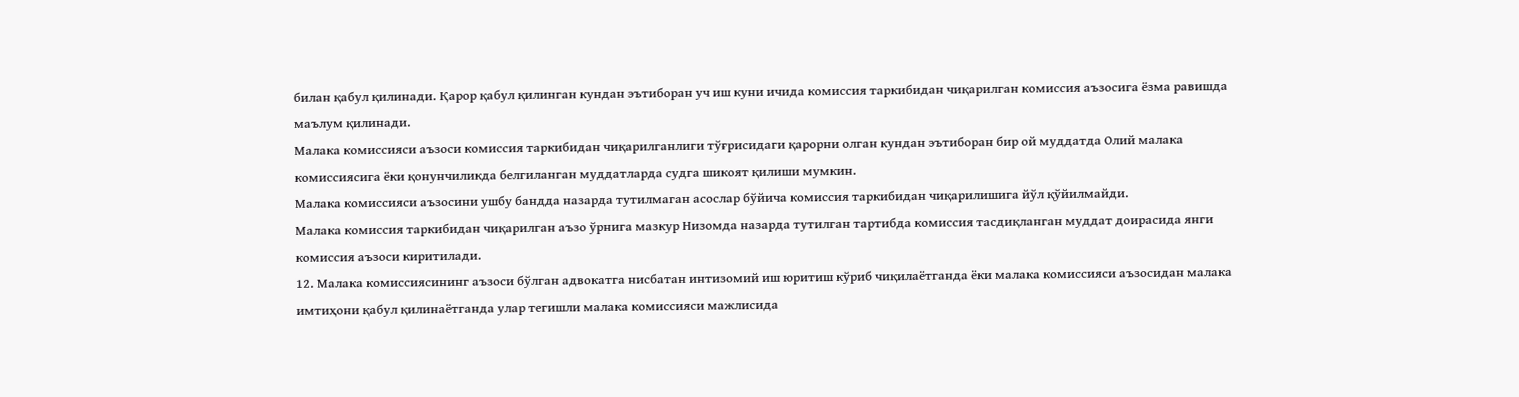билан қабул қилинади. Қарор қабул қилинган кундан эътиборан уч иш куни ичида комиссия таркибидан чиқарилган комиссия аъзосига ёзма равишда маълум қилинади.
Малака комиссияси аъзоси комиссия таркибидан чиқарилганлиги тўғрисидаги қарорни олган кундан эътиборан бир ой муддатда Олий малака комиссиясига ёки қонунчиликда белгиланган муддатларда судга шикоят қилиши мумкин.
Малака комиссияси аъзосини ушбу бандда назарда тутилмаган асослар бўйича комиссия таркибидан чиқарилишига йўл қўйилмайди.
Малака комиссия таркибидан чиқарилган аъзо ўрнига мазкур Низомда назарда тутилган тартибда комиссия тасдиқланган муддат доирасида янги комиссия аъзоси киритилади.
12. Малака комиссиясининг аъзоси бўлган адвокатга нисбатан интизомий иш юритиш кўриб чиқилаётганда ёки малака комиссияси аъзосидан малака имтиҳони қабул қилинаётганда улар тегишли малака комиссияси мажлисида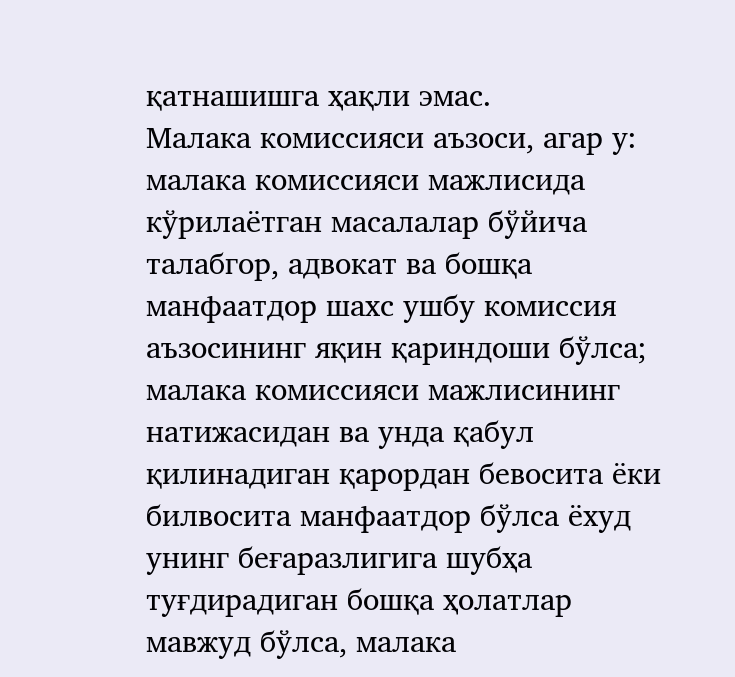қатнашишга ҳақли эмас.
Малака комиссияси аъзоси, агар у:
малака комиссияси мажлисида кўрилаётган масалалар бўйича талабгор, адвокат ва бошқа манфаатдор шахс ушбу комиссия аъзосининг яқин қариндоши бўлса;
малака комиссияси мажлисининг натижасидан ва унда қабул қилинадиган қарордан бевосита ёки билвосита манфаатдор бўлса ёхуд унинг беғаразлигига шубҳа туғдирадиган бошқа ҳолатлар мавжуд бўлса, малака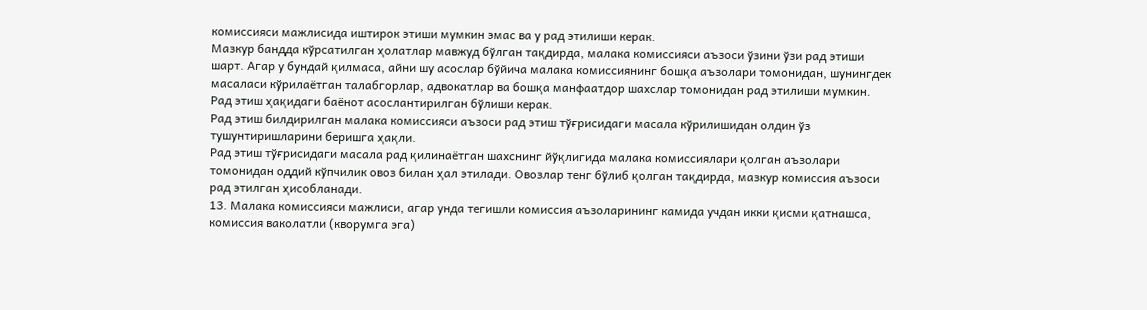комиссияси мажлисида иштирок этиши мумкин эмас ва у рад этилиши керак.
Мазкур бандда кўрсатилган ҳолатлар мавжуд бўлган тақдирда, малака комиссияси аъзоси ўзини ўзи рад этиши шарт. Агар у бундай қилмаса, айни шу асослар бўйича малака комиссиянинг бошқа аъзолари томонидан, шунингдек масаласи кўрилаётган талабгорлар, адвокатлар ва бошқа манфаатдор шахслар томонидан рад этилиши мумкин.
Рад этиш ҳақидаги баёнот асослантирилган бўлиши керак.
Рад этиш билдирилган малака комиссияси аъзоси рад этиш тўғрисидаги масала кўрилишидан олдин ўз тушунтиришларини беришга ҳақли.
Рад этиш тўғрисидаги масала рад қилинаётган шахснинг йўқлигида малака комиссиялари қолган аъзолари томонидан оддий кўпчилик овоз билан ҳал этилади. Овозлар тенг бўлиб қолган тақдирда, мазкур комиссия аъзоси рад этилган ҳисобланади.
13. Малака комиссияси мажлиси, агар унда тегишли комиссия аъзоларининг камида учдан икки қисми қатнашса, комиссия ваколатли (кворумга эга)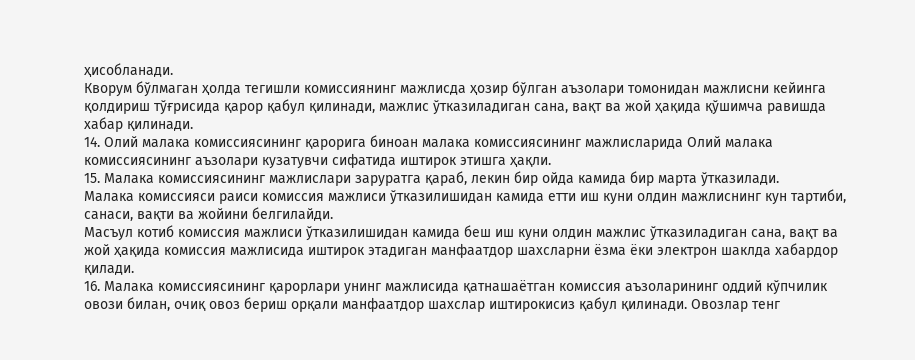ҳисобланади.
Кворум бўлмаган ҳолда тегишли комиссиянинг мажлисда ҳозир бўлган аъзолари томонидан мажлисни кейинга қолдириш тўғрисида қарор қабул қилинади, мажлис ўтказиладиган сана, вақт ва жой ҳақида қўшимча равишда хабар қилинади.
14. Олий малака комиссиясининг қарорига биноан малака комиссиясининг мажлисларида Олий малака комиссиясининг аъзолари кузатувчи сифатида иштирок этишга ҳақли.
15. Малака комиссиясининг мажлислари заруратга қараб, лекин бир ойда камида бир марта ўтказилади.
Малака комиссияси раиси комиссия мажлиси ўтказилишидан камида етти иш куни олдин мажлиснинг кун тартиби, санаси, вақти ва жойини белгилайди.
Масъул котиб комиссия мажлиси ўтказилишидан камида беш иш куни олдин мажлис ўтказиладиган сана, вақт ва жой ҳақида комиссия мажлисида иштирок этадиган манфаатдор шахсларни ёзма ёки электрон шаклда хабардор қилади.
16. Малака комиссиясининг қарорлари унинг мажлисида қатнашаётган комиссия аъзоларининг оддий кўпчилик овози билан, очиқ овоз бериш орқали манфаатдор шахслар иштирокисиз қабул қилинади. Овозлар тенг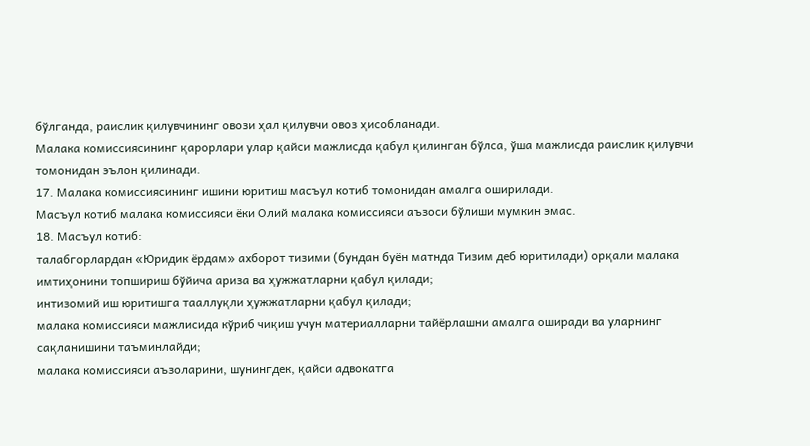бўлганда, раислик қилувчининг овози ҳал қилувчи овоз ҳисобланади.
Малака комиссиясининг қарорлари улар қайси мажлисда қабул қилинган бўлса, ўша мажлисда раислик қилувчи томонидан эълон қилинади.
17. Малака комиссиясининг ишини юритиш масъул котиб томонидан амалга оширилади.
Масъул котиб малака комиссияси ёки Олий малака комиссияси аъзоси бўлиши мумкин эмас.
18. Масъул котиб:
талабгорлардан «Юридик ёрдам» ахборот тизими (бундан буён матнда Тизим деб юритилади) орқали малака имтиҳонини топшириш бўйича ариза ва ҳужжатларни қабул қилади;
интизомий иш юритишга тааллуқли ҳужжатларни қабул қилади;
малака комиссияси мажлисида кўриб чиқиш учун материалларни тайёрлашни амалга оширади ва уларнинг сақланишини таъминлайди;
малака комиссияси аъзоларини, шунингдек, қайси адвокатга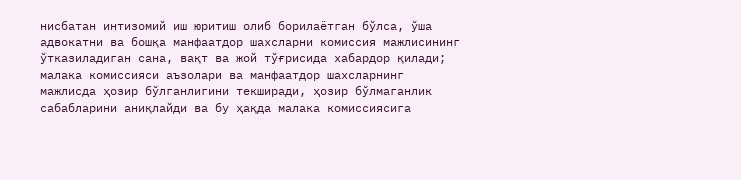нисбатан интизомий иш юритиш олиб борилаётган бўлса, ўша адвокатни ва бошқа манфаатдор шахсларни комиссия мажлисининг ўтказиладиган сана, вақт ва жой тўғрисида хабардор қилади;
малака комиссияси аъзолари ва манфаатдор шахсларнинг мажлисда ҳозир бўлганлигини текширади, ҳозир бўлмаганлик сабабларини аниқлайди ва бу ҳақда малака комиссиясига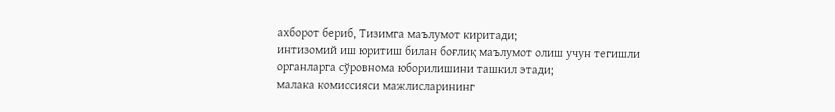ахборот бериб, Тизимга маълумот киритади;
интизомий иш юритиш билан боғлиқ маълумот олиш учун тегишли органларга сўровнома юборилишини ташкил этади;
малака комиссияси мажлисларининг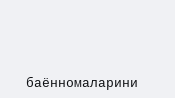баённомаларини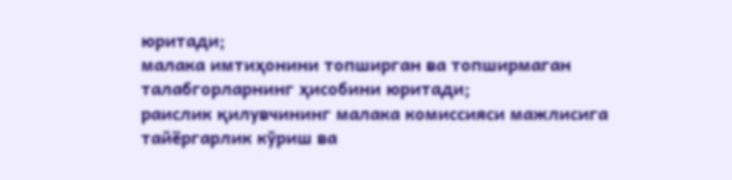юритади;
малака имтиҳонини топширган ва топширмаган талабгорларнинг ҳисобини юритади;
раислик қилувчининг малака комиссияси мажлисига тайёргарлик кўриш ва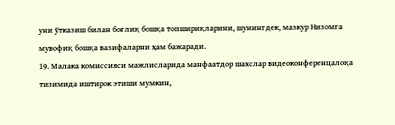уни ўтказиш билан боғлиқ бошқа топшириқларини, шунингдек, мазкур Низомга мувофиқ бошқа вазифаларни ҳам бажаради.
19. Малака комиссияси мажлисларида манфаатдор шахслар видеоконференцалоқа тизимида иштирок этиши мумкин,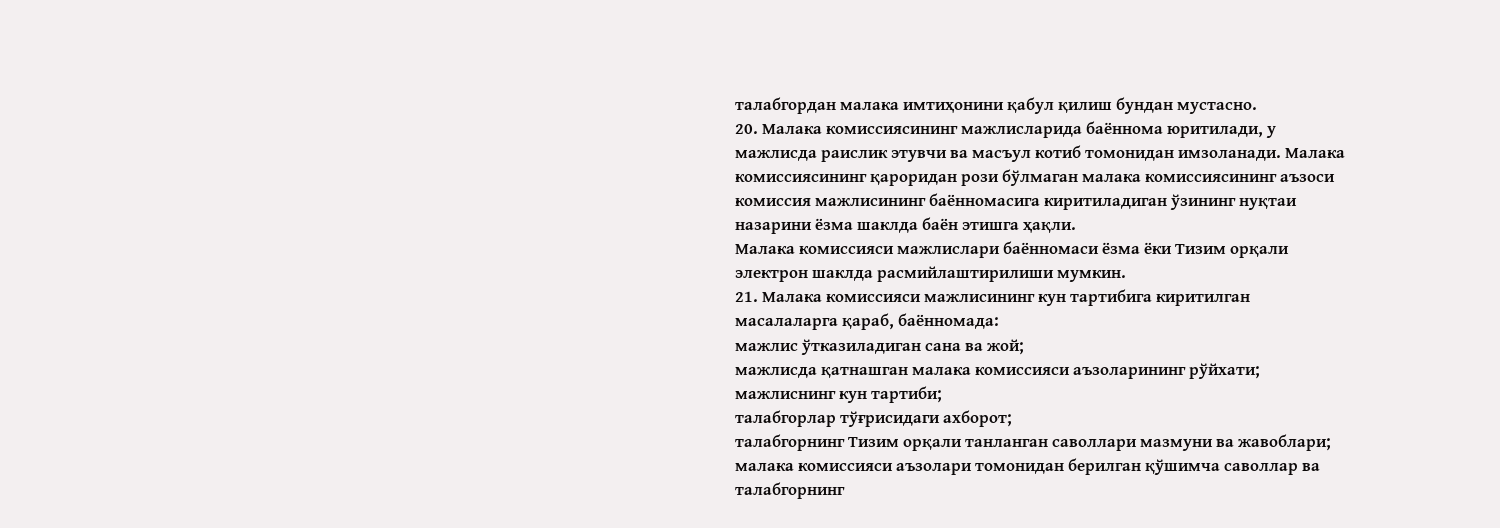талабгордан малака имтиҳонини қабул қилиш бундан мустасно.
20. Малака комиссиясининг мажлисларида баённома юритилади, у мажлисда раислик этувчи ва масъул котиб томонидан имзоланади. Малака комиссиясининг қароридан рози бўлмаган малака комиссиясининг аъзоси комиссия мажлисининг баённомасига киритиладиган ўзининг нуқтаи назарини ёзма шаклда баён этишга ҳақли.
Малака комиссияси мажлислари баённомаси ёзма ёки Тизим орқали электрон шаклда расмийлаштирилиши мумкин.
21. Малака комиссияси мажлисининг кун тартибига киритилган масалаларга қараб, баённомада:
мажлис ўтказиладиган сана ва жой;
мажлисда қатнашган малака комиссияси аъзоларининг рўйхати;
мажлиснинг кун тартиби;
талабгорлар тўғрисидаги ахборот;
талабгорнинг Тизим орқали танланган саволлари мазмуни ва жавоблари;
малака комиссияси аъзолари томонидан берилган қўшимча саволлар ва талабгорнинг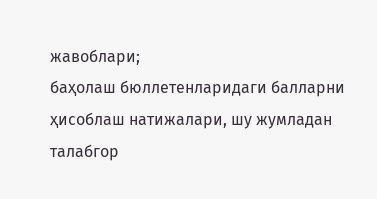жавоблари;
баҳолаш бюллетенларидаги балларни ҳисоблаш натижалари, шу жумладан талабгор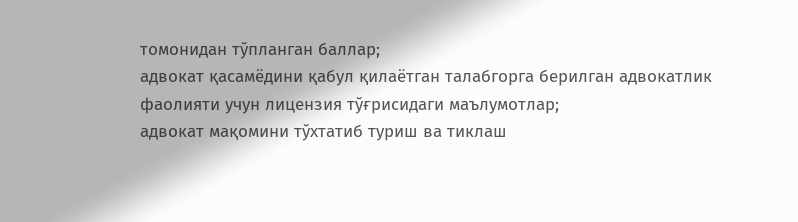томонидан тўпланган баллар;
адвокат қасамёдини қабул қилаётган талабгорга берилган адвокатлик фаолияти учун лицензия тўғрисидаги маълумотлар;
адвокат мақомини тўхтатиб туриш ва тиклаш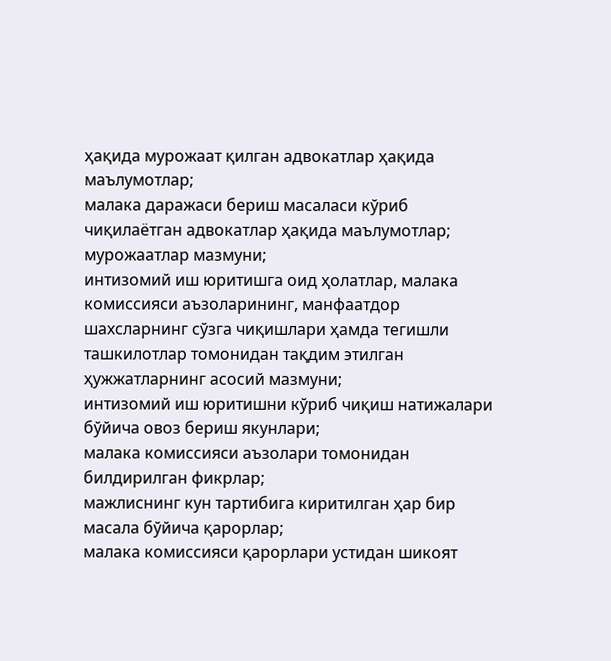ҳақида мурожаат қилган адвокатлар ҳақида маълумотлар;
малака даражаси бериш масаласи кўриб чиқилаётган адвокатлар ҳақида маълумотлар;
мурожаатлар мазмуни;
интизомий иш юритишга оид ҳолатлар, малака комиссияси аъзоларининг, манфаатдор шахсларнинг сўзга чиқишлари ҳамда тегишли ташкилотлар томонидан тақдим этилган ҳужжатларнинг асосий мазмуни;
интизомий иш юритишни кўриб чиқиш натижалари бўйича овоз бериш якунлари;
малака комиссияси аъзолари томонидан билдирилган фикрлар;
мажлиснинг кун тартибига киритилган ҳар бир масала бўйича қарорлар;
малака комиссияси қарорлари устидан шикоят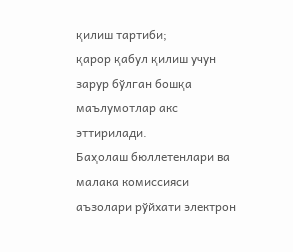қилиш тартиби;
қарор қабул қилиш учун зарур бўлган бошқа маълумотлар акс эттирилади.
Баҳолаш бюллетенлари ва малака комиссияси аъзолари рўйхати электрон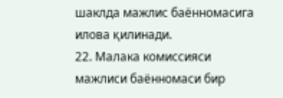шаклда мажлис баённомасига илова қилинади.
22. Малака комиссияси мажлиси баённомаси бир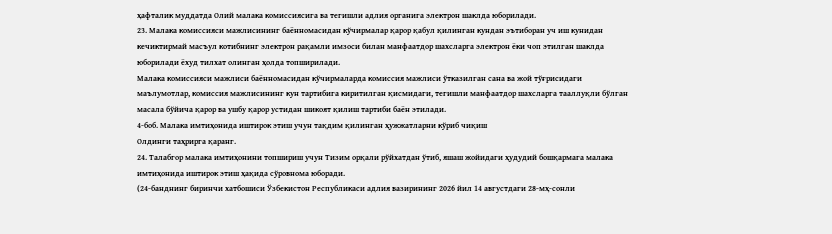ҳафталик муддатда Олий малака комиссиясига ва тегишли адлия органига электрон шаклда юборилади.
23. Малака комиссияси мажлисининг баённомасидан кўчирмалар қарор қабул қилинган кундан эътиборан уч иш кунидан кечиктирмай масъул котибнинг электрон рақамли имзоси билан манфаатдор шахсларга электрон ёки чоп этилган шаклда юборилади ёхуд тилхат олинган ҳолда топширилади.
Малака комиссияси мажлиси баённомасидан кўчирмаларда комиссия мажлиси ўтказилган сана ва жой тўғрисидаги маълумотлар, комиссия мажлисининг кун тартибига киритилган қисмидаги, тегишли манфаатдор шахсларга тааллуқли бўлган масала бўйича қарор ва ушбу қарор устидан шикоят қилиш тартиби баён этилади.
4-боб. Малака имтиҳонида иштирок этиш учун тақдим қилинган ҳужжатларни кўриб чиқиш
Олдинги таҳрирга қаранг.
24. Талабгор малака имтиҳонини топшириш учун Тизим орқали рўйхатдан ўтиб, яшаш жойидаги ҳудудий бошқармага малака имтиҳонида иштирок этиш ҳақида сўровнома юборади.
(24-банднинг биринчи хатбошиси Ўзбекистон Республикаси адлия вазирининг 2026 йил 14 августдаги 28-мҳ-сонли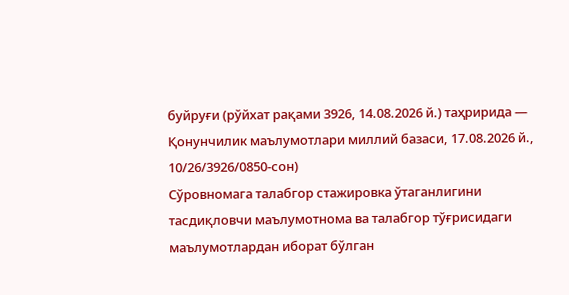буйруғи (рўйхат рақами 3926, 14.08.2026 й.) таҳририда — Қонунчилик маълумотлари миллий базаси, 17.08.2026 й., 10/26/3926/0850-сон)
Сўровномага талабгор стажировка ўтаганлигини тасдиқловчи маълумотнома ва талабгор тўғрисидаги маълумотлардан иборат бўлган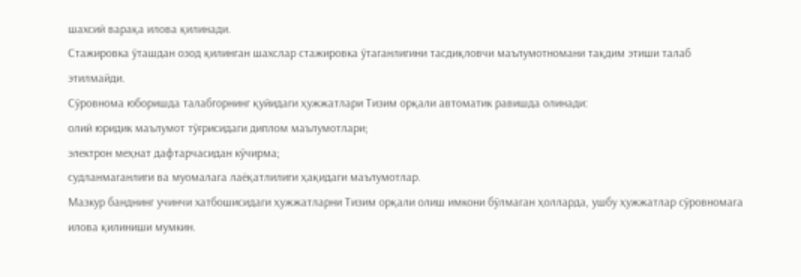шахсий варақа илова қилинади.
Стажировка ўташдан озод қилинган шахслар стажировка ўтаганлигини тасдиқловчи маълумотномани тақдим этиши талаб этилмайди.
Сўровнома юборишда талабгорнинг қуйидаги ҳужжатлари Тизим орқали автоматик равишда олинади:
олий юридик маълумот тўғрисидаги диплом маълумотлари;
электрон меҳнат дафтарчасидан кўчирма;
судланмаганлиги ва муомалага лаёқатлилиги ҳақидаги маълумотлар.
Мазкур банднинг учинчи хатбошисидаги ҳужжатларни Тизим орқали олиш имкони бўлмаган ҳолларда, ушбу ҳужжатлар сўровномага илова қилиниши мумкин.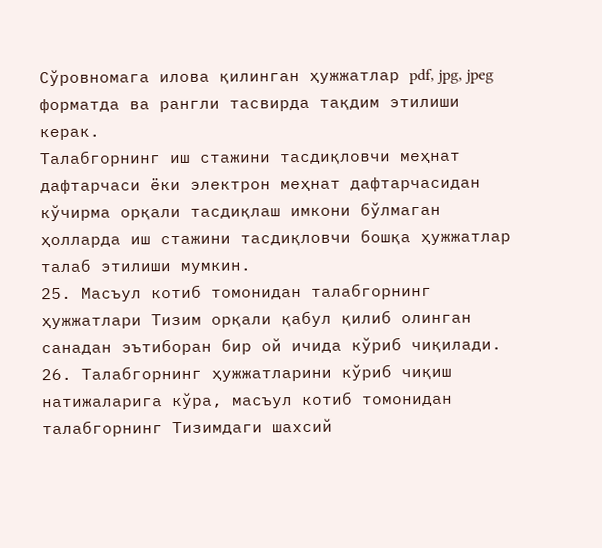Сўровномага илова қилинган ҳужжатлар pdf, jpg, jpeg форматда ва рангли тасвирда тақдим этилиши керак.
Талабгорнинг иш стажини тасдиқловчи меҳнат дафтарчаси ёки электрон меҳнат дафтарчасидан кўчирма орқали тасдиқлаш имкони бўлмаган ҳолларда иш стажини тасдиқловчи бошқа ҳужжатлар талаб этилиши мумкин.
25. Масъул котиб томонидан талабгорнинг ҳужжатлари Тизим орқали қабул қилиб олинган санадан эътиборан бир ой ичида кўриб чиқилади.
26. Талабгорнинг ҳужжатларини кўриб чиқиш натижаларига кўра, масъул котиб томонидан талабгорнинг Тизимдаги шахсий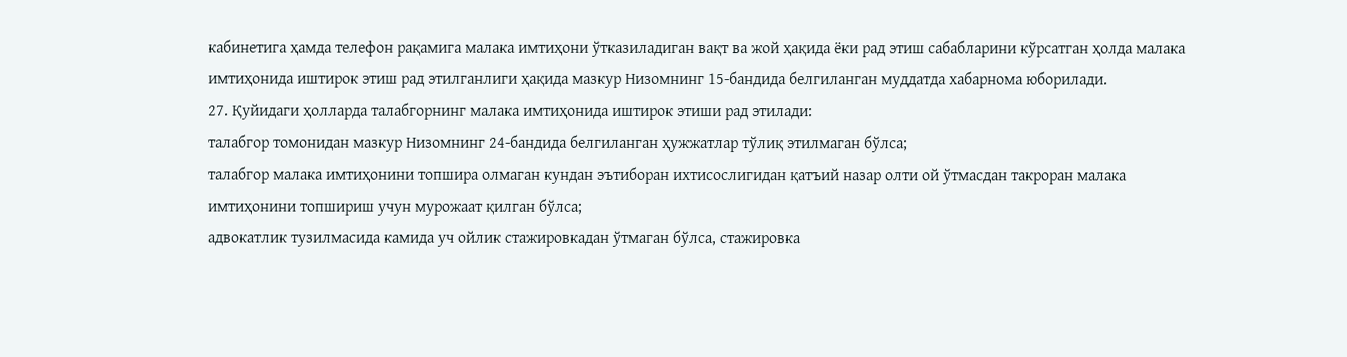кабинетига ҳамда телефон рақамига малака имтиҳони ўтказиладиган вақт ва жой ҳақида ёки рад этиш сабабларини кўрсатган ҳолда малака имтиҳонида иштирок этиш рад этилганлиги ҳақида мазкур Низомнинг 15-бандида белгиланган муддатда хабарнома юборилади.
27. Қуйидаги ҳолларда талабгорнинг малака имтиҳонида иштирок этиши рад этилади:
талабгор томонидан мазкур Низомнинг 24-бандида белгиланган ҳужжатлар тўлиқ этилмаган бўлса;
талабгор малака имтиҳонини топшира олмаган кундан эътиборан ихтисослигидан қатъий назар олти ой ўтмасдан такроран малака имтиҳонини топшириш учун мурожаат қилган бўлса;
адвокатлик тузилмасида камида уч ойлик стажировкадан ўтмаган бўлса, стажировка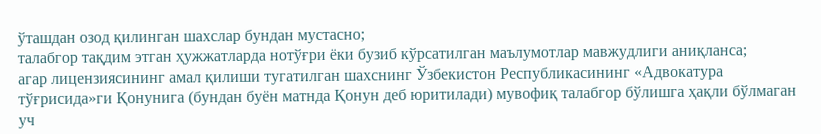ўташдан озод қилинган шахслар бундан мустасно;
талабгор тақдим этган ҳужжатларда нотўғри ёки бузиб кўрсатилган маълумотлар мавжудлиги аниқланса;
агар лицензиясининг амал қилиши тугатилган шахснинг Ўзбекистон Республикасининг «Адвокатура тўғрисида»ги Қонунига (бундан буён матнда Қонун деб юритилади) мувофиқ талабгор бўлишга ҳақли бўлмаган уч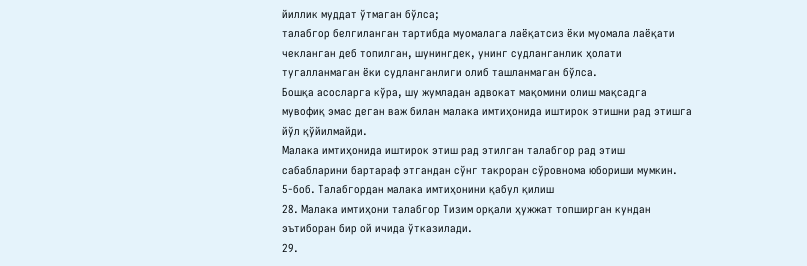йиллик муддат ўтмаган бўлса;
талабгор белгиланган тартибда муомалага лаёқатсиз ёки муомала лаёқати чекланган деб топилган, шунингдек, унинг судланганлик ҳолати тугалланмаган ёки судланганлиги олиб ташланмаган бўлса.
Бошқа асосларга кўра, шу жумладан адвокат мақомини олиш мақсадга мувофиқ эмас деган важ билан малака имтиҳонида иштирок этишни рад этишга йўл қўйилмайди.
Малака имтиҳонида иштирок этиш рад этилган талабгор рад этиш сабабларини бартараф этгандан сўнг такроран сўровнома юбориши мумкин.
5-боб. Талабгордан малака имтиҳонини қабул қилиш
28. Малака имтиҳони талабгор Тизим орқали ҳужжат топширган кундан эътиборан бир ой ичида ўтказилади.
29.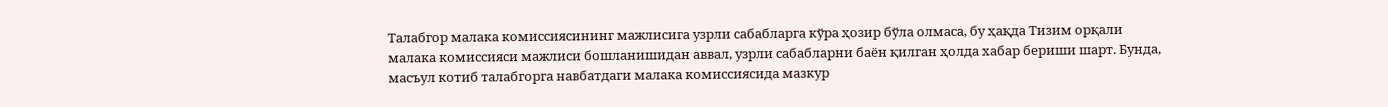Талабгор малака комиссиясининг мажлисига узрли сабабларга кўра ҳозир бўла олмаса, бу ҳақда Тизим орқали малака комиссияси мажлиси бошланишидан аввал, узрли сабабларни баён қилган ҳолда хабар бериши шарт. Бунда, масъул котиб талабгорга навбатдаги малака комиссиясида мазкур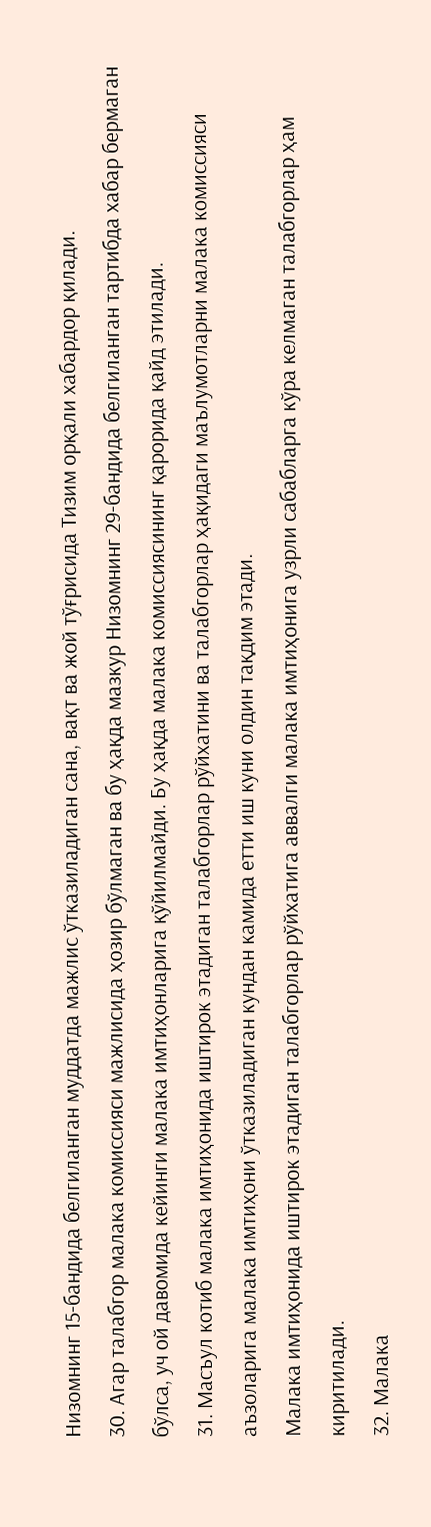Низомнинг 15-бандида белгиланган муддатда мажлис ўтказиладиган сана, вақт ва жой тўғрисида Тизим орқали хабардор қилади.
30. Агар талабгор малака комиссияси мажлисида ҳозир бўлмаган ва бу ҳақда мазкур Низомнинг 29-бандида белгиланган тартибда хабар бермаган бўлса, уч ой давомида кейинги малака имтиҳонларига қўйилмайди. Бу ҳақда малака комиссиясининг қарорида қайд этилади.
31. Масъул котиб малака имтиҳонида иштирок этадиган талабгорлар рўйхатини ва талабгорлар ҳақидаги маълумотларни малака комиссияси аъзоларига малака имтиҳони ўтказиладиган кундан камида етти иш куни олдин тақдим этади.
Малака имтиҳонида иштирок этадиган талабгорлар рўйхатига аввалги малака имтиҳонига узрли сабабларга кўра келмаган талабгорлар ҳам киритилади.
32. Малака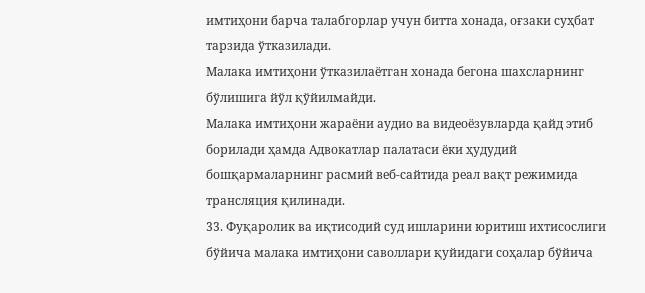имтиҳони барча талабгорлар учун битта хонада, оғзаки суҳбат тарзида ўтказилади.
Малака имтиҳони ўтказилаётган хонада бегона шахсларнинг бўлишига йўл қўйилмайди.
Малака имтиҳони жараёни аудио ва видеоёзувларда қайд этиб борилади ҳамда Адвокатлар палатаси ёки ҳудудий бошқармаларнинг расмий веб-сайтида реал вақт режимида трансляция қилинади.
33. Фуқаролик ва иқтисодий суд ишларини юритиш ихтисослиги бўйича малака имтиҳони саволлари қуйидаги соҳалар бўйича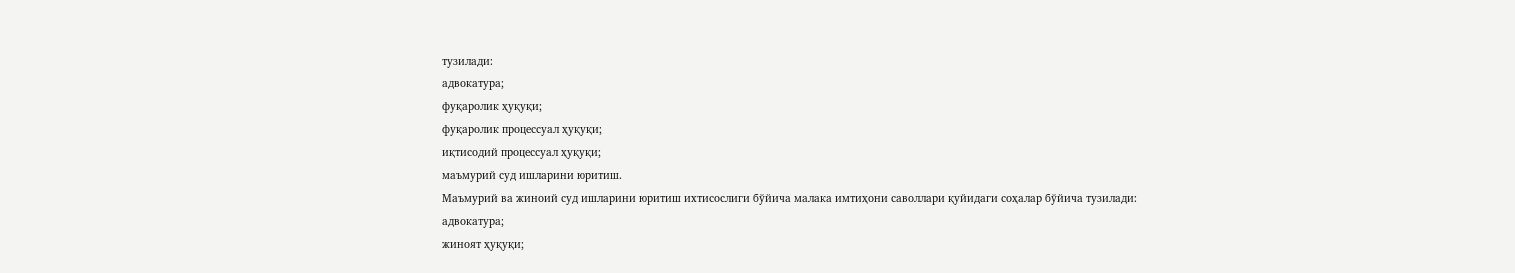тузилади:
адвокатура;
фуқаролик ҳуқуқи;
фуқаролик процессуал ҳуқуқи;
иқтисодий процессуал ҳуқуқи;
маъмурий суд ишларини юритиш.
Маъмурий ва жиноий суд ишларини юритиш ихтисослиги бўйича малака имтиҳони саволлари қуйидаги соҳалар бўйича тузилади:
адвокатура;
жиноят ҳуқуқи;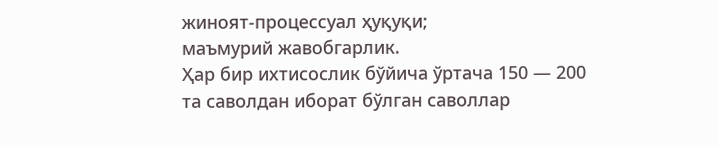жиноят-процессуал ҳуқуқи;
маъмурий жавобгарлик.
Ҳар бир ихтисослик бўйича ўртача 150 — 200 та саволдан иборат бўлган саволлар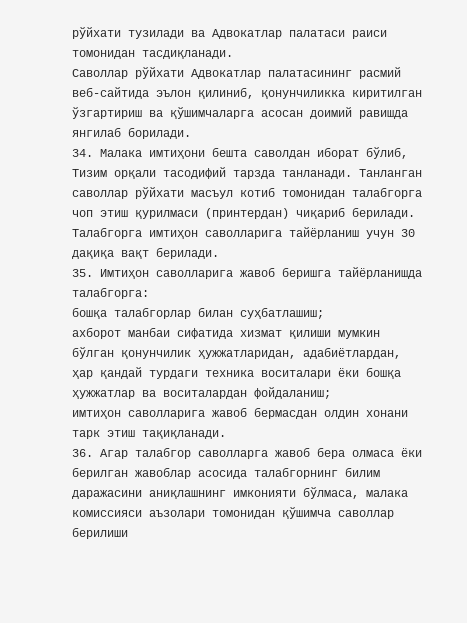рўйхати тузилади ва Адвокатлар палатаси раиси томонидан тасдиқланади.
Саволлар рўйхати Адвокатлар палатасининг расмий веб-сайтида эълон қилиниб, қонунчиликка киритилган ўзгартириш ва қўшимчаларга асосан доимий равишда янгилаб борилади.
34. Малака имтиҳони бешта саволдан иборат бўлиб, Тизим орқали тасодифий тарзда танланади. Танланган саволлар рўйхати масъул котиб томонидан талабгорга чоп этиш қурилмаси (принтердан) чиқариб берилади.
Талабгорга имтиҳон саволларига тайёрланиш учун 30 дақиқа вақт берилади.
35. Имтиҳон саволларига жавоб беришга тайёрланишда талабгорга:
бошқа талабгорлар билан суҳбатлашиш;
ахборот манбаи сифатида хизмат қилиши мумкин бўлган қонунчилик ҳужжатларидан, адабиётлардан, ҳар қандай турдаги техника воситалари ёки бошқа ҳужжатлар ва воситалардан фойдаланиш;
имтиҳон саволларига жавоб бермасдан олдин хонани тарк этиш тақиқланади.
36. Агар талабгор саволларга жавоб бера олмаса ёки берилган жавоблар асосида талабгорнинг билим даражасини аниқлашнинг имконияти бўлмаса, малака комиссияси аъзолари томонидан қўшимча саволлар берилиши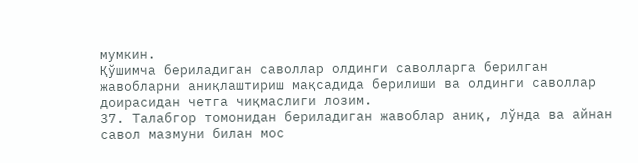мумкин.
Қўшимча бериладиган саволлар олдинги саволларга берилган жавобларни аниқлаштириш мақсадида берилиши ва олдинги саволлар доирасидан четга чиқмаслиги лозим.
37. Талабгор томонидан бериладиган жавоблар аниқ, лўнда ва айнан савол мазмуни билан мос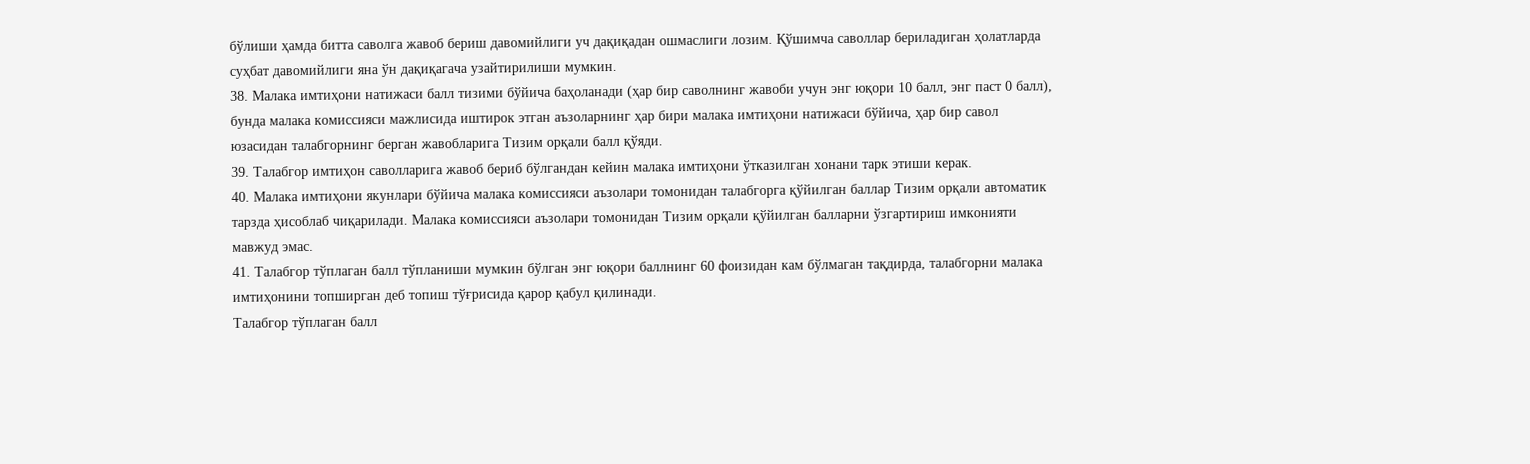бўлиши ҳамда битта саволга жавоб бериш давомийлиги уч дақиқадан ошмаслиги лозим. Қўшимча саволлар бериладиган ҳолатларда суҳбат давомийлиги яна ўн дақиқагача узайтирилиши мумкин.
38. Малака имтиҳони натижаси балл тизими бўйича баҳоланади (ҳар бир саволнинг жавоби учун энг юқори 10 балл, энг паст 0 балл), бунда малака комиссияси мажлисида иштирок этган аъзоларнинг ҳар бири малака имтиҳони натижаси бўйича, ҳар бир савол юзасидан талабгорнинг берган жавобларига Тизим орқали балл қўяди.
39. Талабгор имтиҳон саволларига жавоб бериб бўлгандан кейин малака имтиҳони ўтказилган хонани тарк этиши керак.
40. Малака имтиҳони якунлари бўйича малака комиссияси аъзолари томонидан талабгорга қўйилган баллар Тизим орқали автоматик тарзда ҳисоблаб чиқарилади. Малака комиссияси аъзолари томонидан Тизим орқали қўйилган балларни ўзгартириш имконияти мавжуд эмас.
41. Талабгор тўплаган балл тўпланиши мумкин бўлган энг юқори баллнинг 60 фоизидан кам бўлмаган тақдирда, талабгорни малака имтиҳонини топширган деб топиш тўғрисида қарор қабул қилинади.
Талабгор тўплаган балл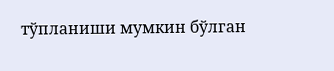тўпланиши мумкин бўлган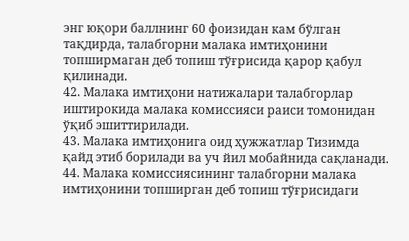энг юқори баллнинг 60 фоизидан кам бўлган тақдирда, талабгорни малака имтиҳонини топширмаган деб топиш тўғрисида қарор қабул қилинади.
42. Малака имтиҳони натижалари талабгорлар иштирокида малака комиссияси раиси томонидан ўқиб эшиттирилади.
43. Малака имтиҳонига оид ҳужжатлар Тизимда қайд этиб борилади ва уч йил мобайнида сақланади.
44. Малака комиссиясининг талабгорни малака имтиҳонини топширган деб топиш тўғрисидаги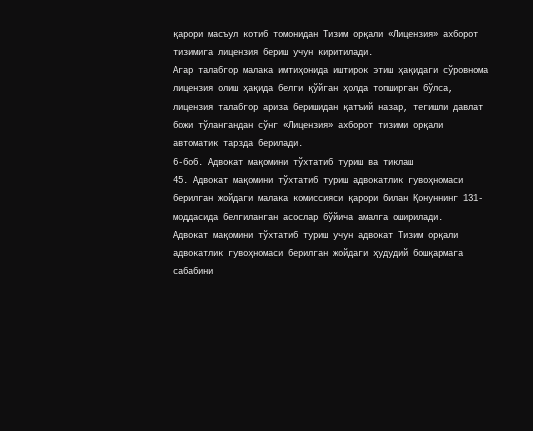қарори масъул котиб томонидан Тизим орқали «Лицензия» ахборот тизимига лицензия бериш учун киритилади.
Агар талабгор малака имтиҳонида иштирок этиш ҳақидаги сўровнома лицензия олиш ҳақида белги қўйган ҳолда топширган бўлса, лицензия талабгор ариза беришидан қатъий назар, тегишли давлат божи тўлангандан сўнг «Лицензия» ахборот тизими орқали автоматик тарзда берилади.
6-боб. Адвокат мақомини тўхтатиб туриш ва тиклаш
45. Адвокат мақомини тўхтатиб туриш адвокатлик гувоҳномаси берилган жойдаги малака комиссияси қарори билан Қонуннинг 131-моддасида белгиланган асослар бўйича амалга оширилади.
Адвокат мақомини тўхтатиб туриш учун адвокат Тизим орқали адвокатлик гувоҳномаси берилган жойдаги ҳудудий бошқармага сабабини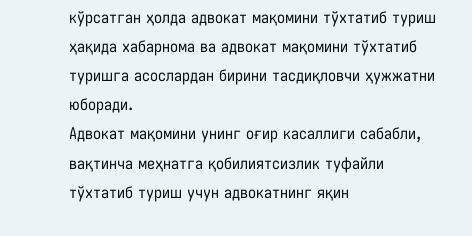кўрсатган ҳолда адвокат мақомини тўхтатиб туриш ҳақида хабарнома ва адвокат мақомини тўхтатиб туришга асослардан бирини тасдиқловчи ҳужжатни юборади.
Адвокат мақомини унинг оғир касаллиги сабабли, вақтинча меҳнатга қобилиятсизлик туфайли тўхтатиб туриш учун адвокатнинг яқин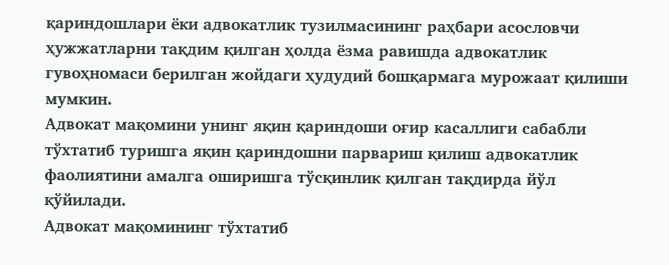қариндошлари ёки адвокатлик тузилмасининг раҳбари асословчи ҳужжатларни тақдим қилган ҳолда ёзма равишда адвокатлик гувоҳномаси берилган жойдаги ҳудудий бошқармага мурожаат қилиши мумкин.
Адвокат мақомини унинг яқин қариндоши оғир касаллиги сабабли тўхтатиб туришга яқин қариндошни парвариш қилиш адвокатлик фаолиятини амалга оширишга тўсқинлик қилган тақдирда йўл қўйилади.
Адвокат мақомининг тўхтатиб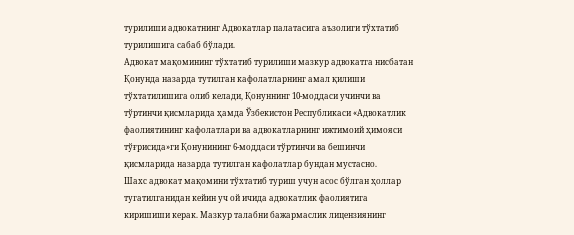турилиши адвокатнинг Адвокатлар палатасига аъзолиги тўхтатиб турилишига сабаб бўлади.
Адвокат мақомининг тўхтатиб турилиши мазкур адвокатга нисбатан Қонунда назарда тутилган кафолатларнинг амал қилиши тўхтатилишига олиб келади, Қонуннинг 10-моддаси учинчи ва тўртинчи қисмларида ҳамда Ўзбекистон Республикаси «Адвокатлик фаолиятининг кафолатлари ва адвокатларнинг ижтимоий ҳимояси тўғрисида»ги Қонунининг 6-моддаси тўртинчи ва бешинчи қисмларида назарда тутилган кафолатлар бундан мустасно.
Шахс адвокат мақомини тўхтатиб туриш учун асос бўлган ҳоллар тугатилганидан кейин уч ой ичида адвокатлик фаолиятига киришиши керак. Мазкур талабни бажармаслик лицензиянинг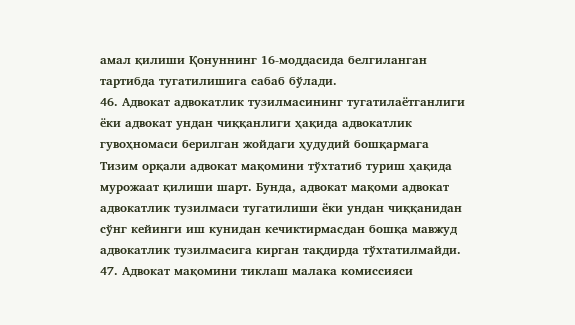амал қилиши Қонуннинг 16-моддасида белгиланган тартибда тугатилишига сабаб бўлади.
46. Адвокат адвокатлик тузилмасининг тугатилаётганлиги ёки адвокат ундан чиққанлиги ҳақида адвокатлик гувоҳномаси берилган жойдаги ҳудудий бошқармага Тизим орқали адвокат мақомини тўхтатиб туриш ҳақида мурожаат қилиши шарт. Бунда, адвокат мақоми адвокат адвокатлик тузилмаси тугатилиши ёки ундан чиққанидан сўнг кейинги иш кунидан кечиктирмасдан бошқа мавжуд адвокатлик тузилмасига кирган тақдирда тўхтатилмайди.
47. Адвокат мақомини тиклаш малака комиссияси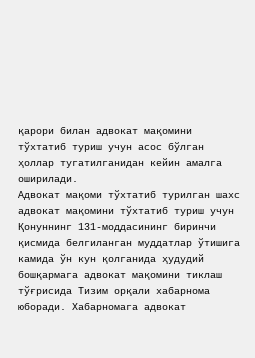қарори билан адвокат мақомини тўхтатиб туриш учун асос бўлган ҳоллар тугатилганидан кейин амалга оширилади.
Адвокат мақоми тўхтатиб турилган шахс адвокат мақомини тўхтатиб туриш учун Қонуннинг 131-моддасининг биринчи қисмида белгиланган муддатлар ўтишига камида ўн кун қолганида ҳудудий бошқармага адвокат мақомини тиклаш тўғрисида Тизим орқали хабарнома юборади. Хабарномага адвокат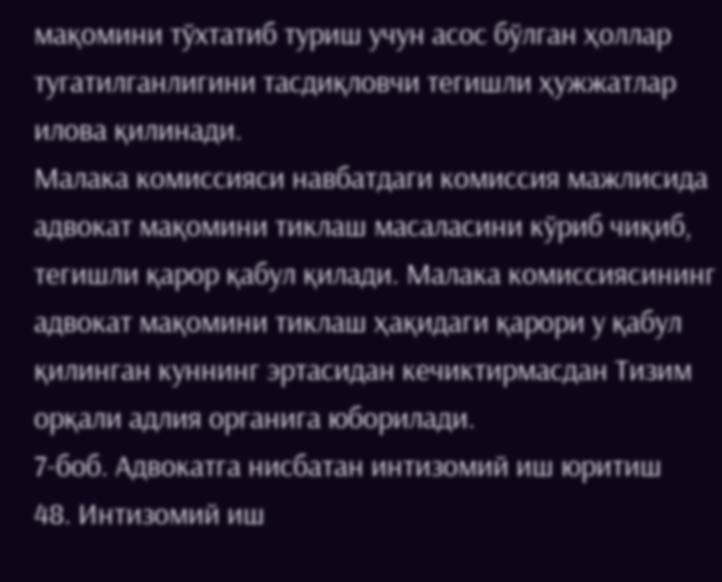мақомини тўхтатиб туриш учун асос бўлган ҳоллар тугатилганлигини тасдиқловчи тегишли ҳужжатлар илова қилинади.
Малака комиссияси навбатдаги комиссия мажлисида адвокат мақомини тиклаш масаласини кўриб чиқиб, тегишли қарор қабул қилади. Малака комиссиясининг адвокат мақомини тиклаш ҳақидаги қарори у қабул қилинган куннинг эртасидан кечиктирмасдан Тизим орқали адлия органига юборилади.
7-боб. Адвокатга нисбатан интизомий иш юритиш
48. Интизомий иш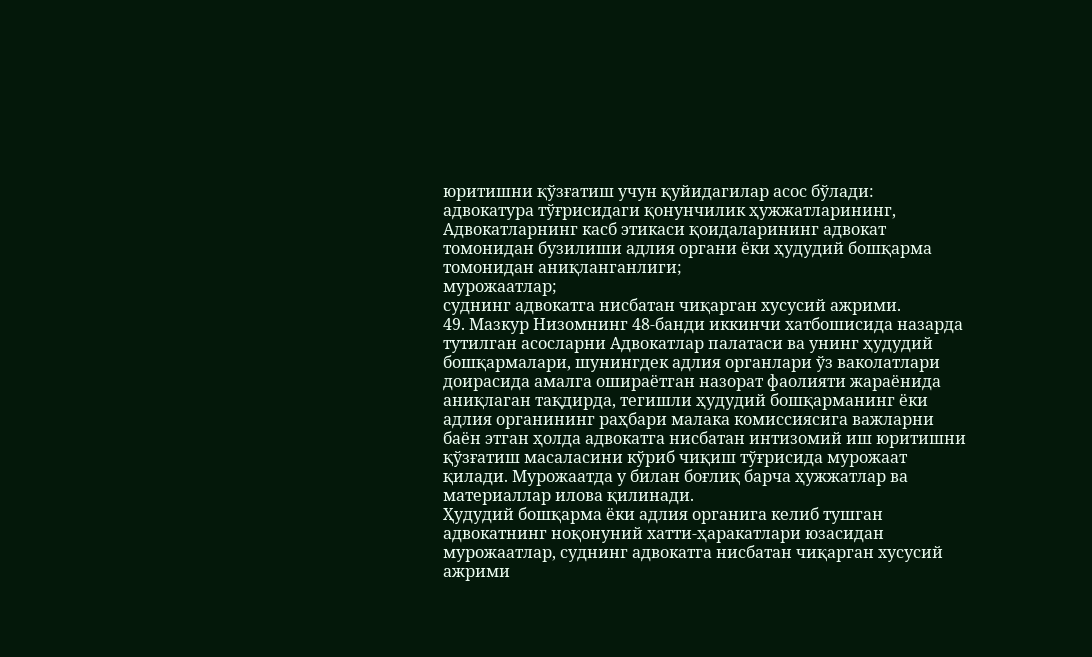юритишни қўзғатиш учун қуйидагилар асос бўлади:
адвокатура тўғрисидаги қонунчилик ҳужжатларининг, Адвокатларнинг касб этикаси қоидаларининг адвокат томонидан бузилиши адлия органи ёки ҳудудий бошқарма томонидан аниқланганлиги;
мурожаатлар;
суднинг адвокатга нисбатан чиқарган хусусий ажрими.
49. Мазкур Низомнинг 48-банди иккинчи хатбошисида назарда тутилган асосларни Адвокатлар палатаси ва унинг ҳудудий бошқармалари, шунингдек адлия органлари ўз ваколатлари доирасида амалга ошираётган назорат фаолияти жараёнида аниқлаган тақдирда, тегишли ҳудудий бошқарманинг ёки адлия органининг раҳбари малака комиссиясига важларни баён этган ҳолда адвокатга нисбатан интизомий иш юритишни қўзғатиш масаласини кўриб чиқиш тўғрисида мурожаат қилади. Мурожаатда у билан боғлиқ барча ҳужжатлар ва материаллар илова қилинади.
Ҳудудий бошқарма ёки адлия органига келиб тушган адвокатнинг ноқонуний хатти-ҳаракатлари юзасидан мурожаатлар, суднинг адвокатга нисбатан чиқарган хусусий ажрими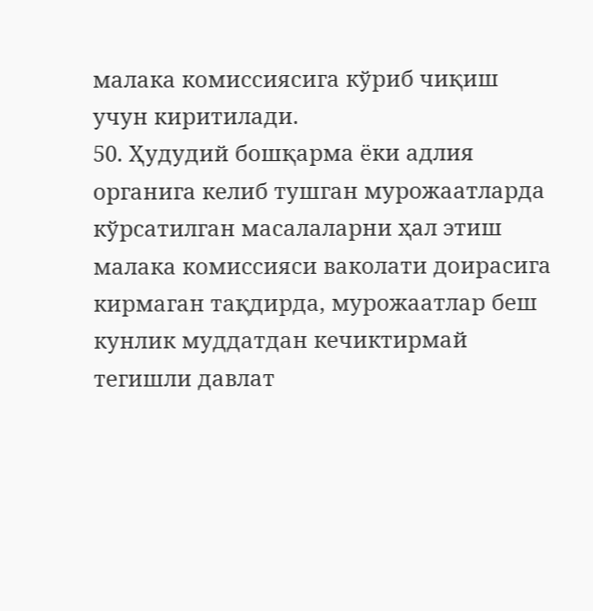малака комиссиясига кўриб чиқиш учун киритилади.
50. Ҳудудий бошқарма ёки адлия органига келиб тушган мурожаатларда кўрсатилган масалаларни ҳал этиш малака комиссияси ваколати доирасига кирмаган тақдирда, мурожаатлар беш кунлик муддатдан кечиктирмай тегишли давлат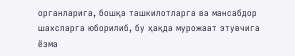органларига, бошқа ташкилотларга ва мансабдор шахсларга юборилиб, бу ҳақда мурожаат этувчига ёзма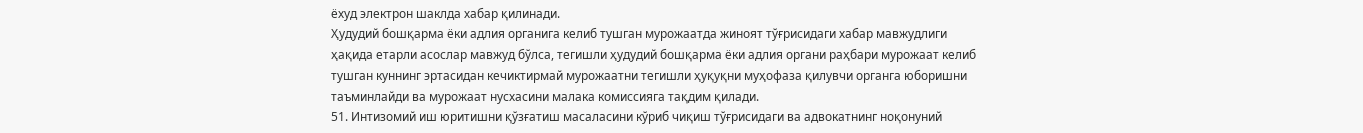ёхуд электрон шаклда хабар қилинади.
Ҳудудий бошқарма ёки адлия органига келиб тушган мурожаатда жиноят тўғрисидаги хабар мавжудлиги ҳақида етарли асослар мавжуд бўлса, тегишли ҳудудий бошқарма ёки адлия органи раҳбари мурожаат келиб тушган куннинг эртасидан кечиктирмай мурожаатни тегишли ҳуқуқни муҳофаза қилувчи органга юборишни таъминлайди ва мурожаат нусхасини малака комиссияга тақдим қилади.
51. Интизомий иш юритишни қўзғатиш масаласини кўриб чиқиш тўғрисидаги ва адвокатнинг ноқонуний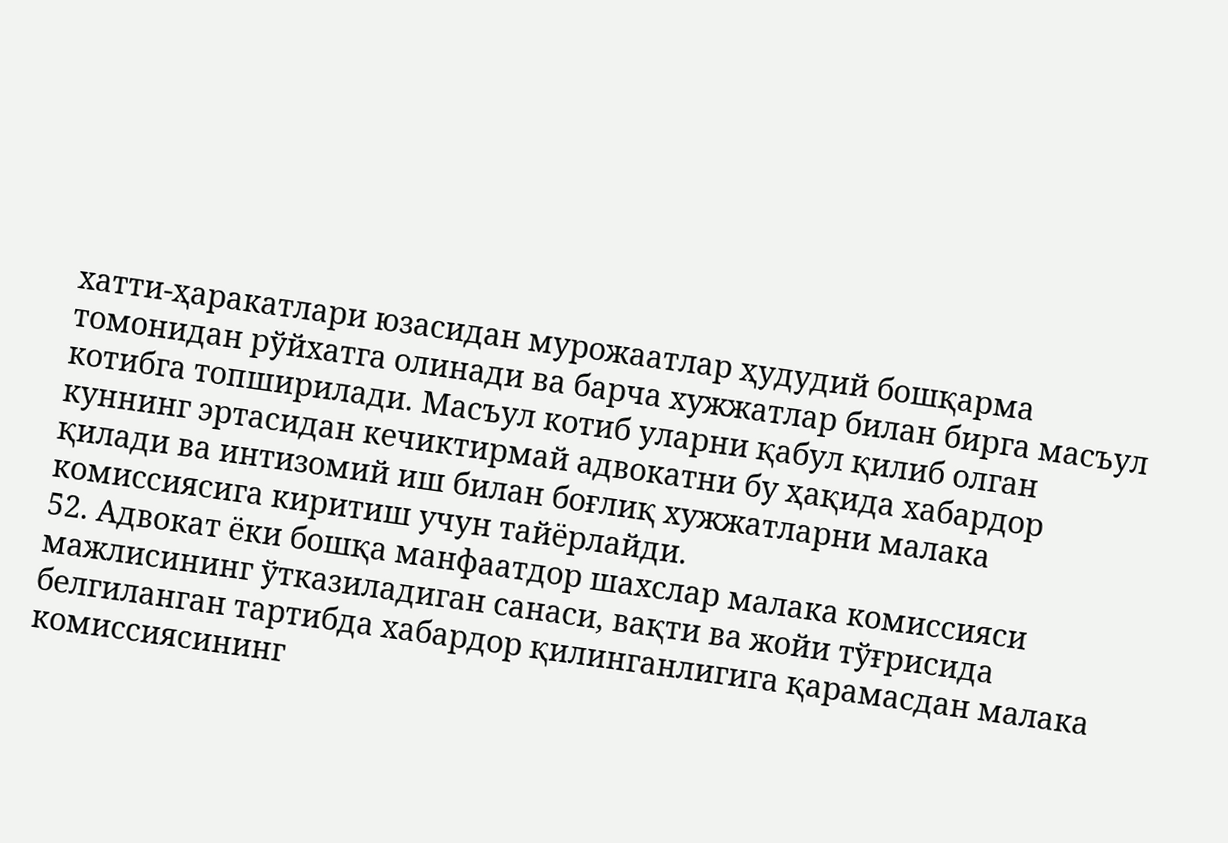хатти-ҳаракатлари юзасидан мурожаатлар ҳудудий бошқарма томонидан рўйхатга олинади ва барча хужжатлар билан бирга масъул котибга топширилади. Масъул котиб уларни қабул қилиб олган куннинг эртасидан кечиктирмай адвокатни бу ҳақида хабардор қилади ва интизомий иш билан боғлиқ хужжатларни малака комиссиясига киритиш учун тайёрлайди.
52. Адвокат ёки бошқа манфаатдор шахслар малака комиссияси мажлисининг ўтказиладиган санаси, вақти ва жойи тўғрисида белгиланган тартибда хабардор қилинганлигига қарамасдан малака комиссиясининг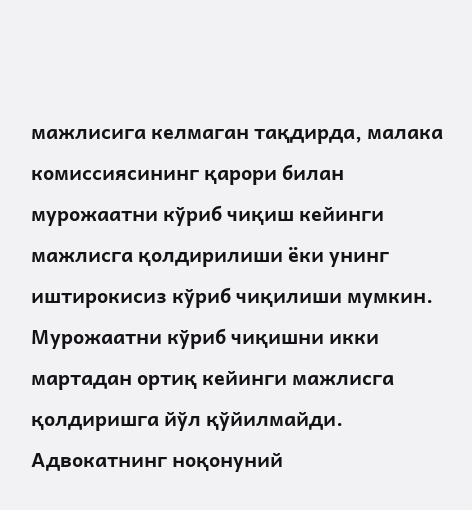мажлисига келмаган тақдирда, малака комиссиясининг қарори билан мурожаатни кўриб чиқиш кейинги мажлисга қолдирилиши ёки унинг иштирокисиз кўриб чиқилиши мумкин.
Мурожаатни кўриб чиқишни икки мартадан ортиқ кейинги мажлисга қолдиришга йўл қўйилмайди.
Адвокатнинг ноқонуний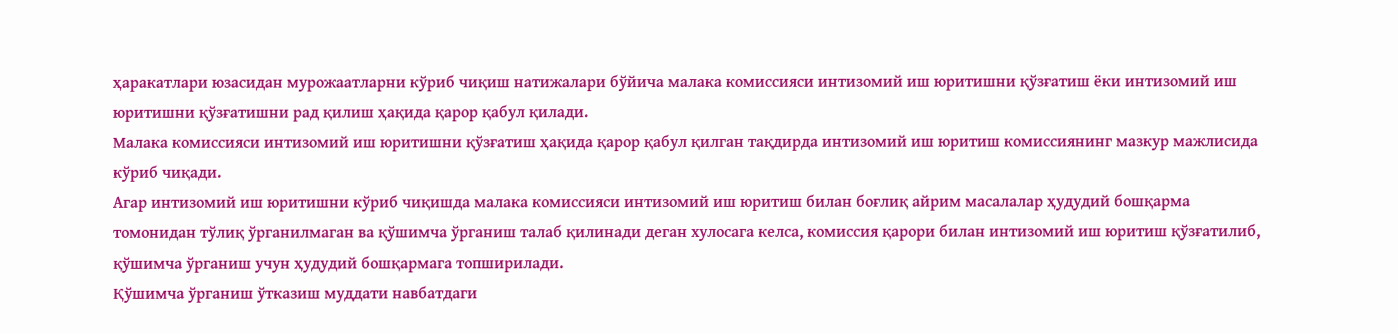ҳаракатлари юзасидан мурожаатларни кўриб чиқиш натижалари бўйича малака комиссияси интизомий иш юритишни қўзғатиш ёки интизомий иш юритишни қўзғатишни рад қилиш ҳақида қарор қабул қилади.
Малака комиссияси интизомий иш юритишни қўзғатиш ҳақида қарор қабул қилган тақдирда интизомий иш юритиш комиссиянинг мазкур мажлисида кўриб чиқади.
Агар интизомий иш юритишни кўриб чиқишда малака комиссияси интизомий иш юритиш билан боғлиқ айрим масалалар ҳудудий бошқарма томонидан тўлиқ ўрганилмаган ва қўшимча ўрганиш талаб қилинади деган хулосага келса, комиссия қарори билан интизомий иш юритиш қўзғатилиб, қўшимча ўрганиш учун ҳудудий бошқармага топширилади.
Қўшимча ўрганиш ўтказиш муддати навбатдаги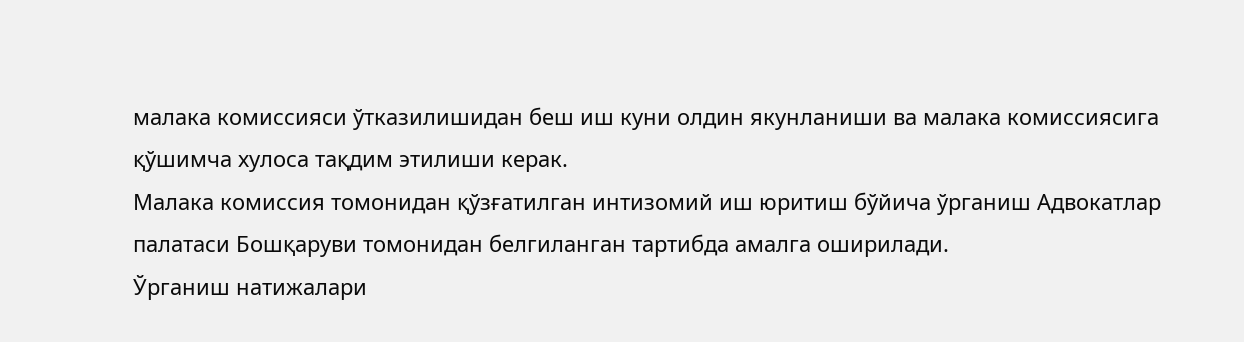малака комиссияси ўтказилишидан беш иш куни олдин якунланиши ва малака комиссиясига қўшимча хулоса тақдим этилиши керак.
Малака комиссия томонидан қўзғатилган интизомий иш юритиш бўйича ўрганиш Адвокатлар палатаси Бошқаруви томонидан белгиланган тартибда амалга оширилади.
Ўрганиш натижалари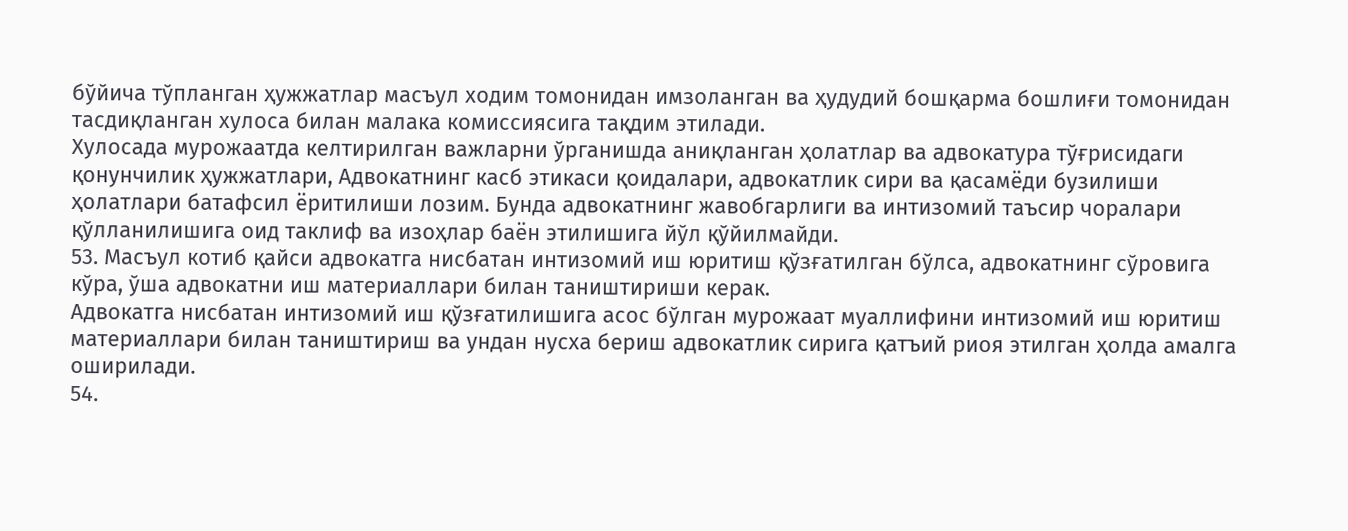бўйича тўпланган ҳужжатлар масъул ходим томонидан имзоланган ва ҳудудий бошқарма бошлиғи томонидан тасдиқланган хулоса билан малака комиссиясига тақдим этилади.
Хулосада мурожаатда келтирилган важларни ўрганишда аниқланган ҳолатлар ва адвокатура тўғрисидаги қонунчилик ҳужжатлари, Адвокатнинг касб этикаси қоидалари, адвокатлик сири ва қасамёди бузилиши ҳолатлари батафсил ёритилиши лозим. Бунда адвокатнинг жавобгарлиги ва интизомий таъсир чоралари қўлланилишига оид таклиф ва изоҳлар баён этилишига йўл қўйилмайди.
53. Масъул котиб қайси адвокатга нисбатан интизомий иш юритиш қўзғатилган бўлса, адвокатнинг сўровига кўра, ўша адвокатни иш материаллари билан таништириши керак.
Адвокатга нисбатан интизомий иш қўзғатилишига асос бўлган мурожаат муаллифини интизомий иш юритиш материаллари билан таништириш ва ундан нусха бериш адвокатлик сирига қатъий риоя этилган ҳолда амалга оширилади.
54.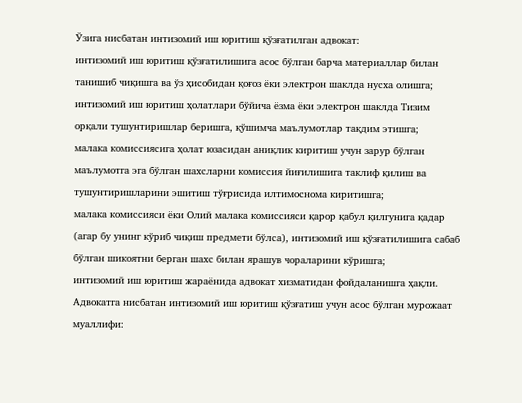Ўзига нисбатан интизомий иш юритиш қўзғатилган адвокат:
интизомий иш юритиш қўзғатилишига асос бўлган барча материаллар билан танишиб чиқишга ва ўз ҳисобидан қоғоз ёки электрон шаклда нусха олишга;
интизомий иш юритиш ҳолатлари бўйича ёзма ёки электрон шаклда Тизим орқали тушунтиришлар беришга, қўшимча маълумотлар тақдим этишга;
малака комиссиясига ҳолат юзасидан аниқлик киритиш учун зарур бўлган маълумотга эга бўлган шахсларни комиссия йиғилишига таклиф қилиш ва тушунтиришларини эшитиш тўғрисида илтимоснома киритишга;
малака комиссияси ёки Олий малака комиссияси қарор қабул қилгунига қадар (агар бу унинг кўриб чиқиш предмети бўлса), интизомий иш қўзғатилишига сабаб бўлган шикоятни берган шахс билан ярашув чораларини кўришга;
интизомий иш юритиш жараёнида адвокат хизматидан фойдаланишга ҳақли.
Адвокатга нисбатан интизомий иш юритиш қўзғатиш учун асос бўлган мурожаат муаллифи: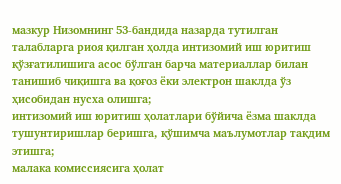мазкур Низомнинг 53-бандида назарда тутилган талабларга риоя қилган ҳолда интизомий иш юритиш қўзғатилишига асос бўлган барча материаллар билан танишиб чиқишга ва қоғоз ёки электрон шаклда ўз ҳисобидан нусха олишга;
интизомий иш юритиш ҳолатлари бўйича ёзма шаклда тушунтиришлар беришга, қўшимча маълумотлар тақдим этишга;
малака комиссиясига ҳолат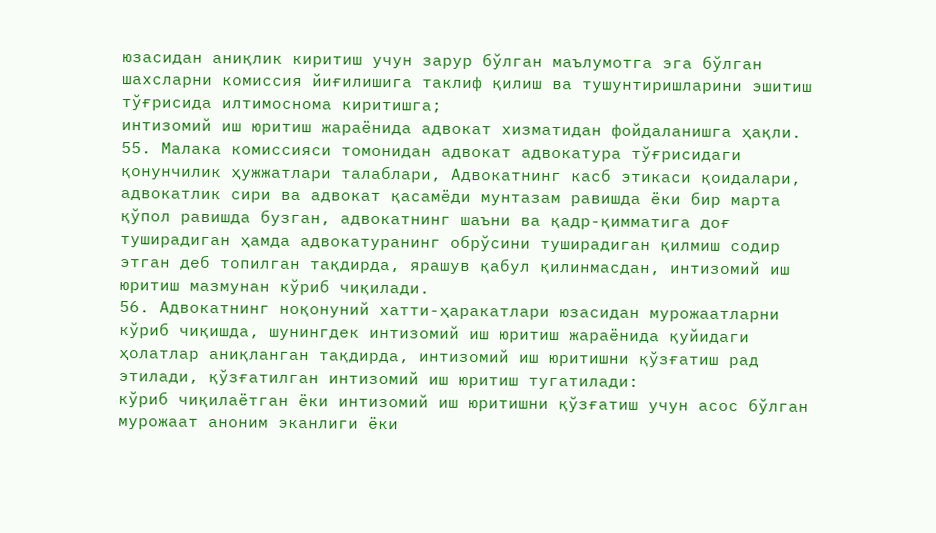юзасидан аниқлик киритиш учун зарур бўлган маълумотга эга бўлган шахсларни комиссия йиғилишига таклиф қилиш ва тушунтиришларини эшитиш тўғрисида илтимоснома киритишга;
интизомий иш юритиш жараёнида адвокат хизматидан фойдаланишга ҳақли.
55. Малака комиссияси томонидан адвокат адвокатура тўғрисидаги қонунчилик ҳужжатлари талаблари, Адвокатнинг касб этикаси қоидалари, адвокатлик сири ва адвокат қасамёди мунтазам равишда ёки бир марта қўпол равишда бузган, адвокатнинг шаъни ва қадр-қимматига доғ туширадиган ҳамда адвокатуранинг обрўсини туширадиган қилмиш содир этган деб топилган тақдирда, ярашув қабул қилинмасдан, интизомий иш юритиш мазмунан кўриб чиқилади.
56. Адвокатнинг ноқонуний хатти-ҳаракатлари юзасидан мурожаатларни кўриб чиқишда, шунингдек интизомий иш юритиш жараёнида қуйидаги ҳолатлар аниқланган тақдирда, интизомий иш юритишни қўзғатиш рад этилади, қўзғатилган интизомий иш юритиш тугатилади:
кўриб чиқилаётган ёки интизомий иш юритишни қўзғатиш учун асос бўлган мурожаат аноним эканлиги ёки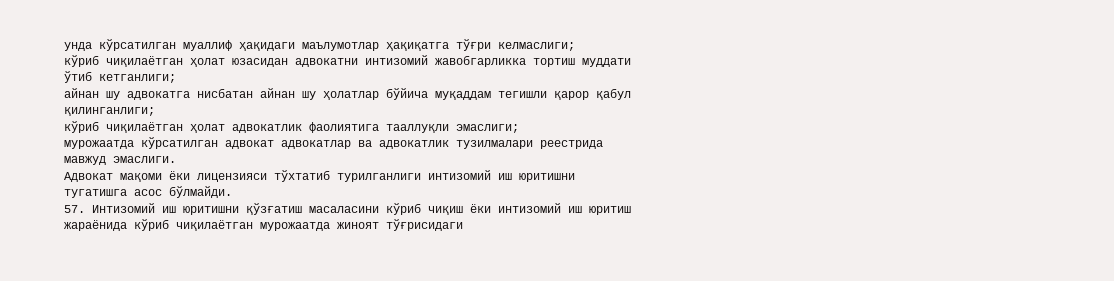унда кўрсатилган муаллиф ҳақидаги маълумотлар ҳақиқатга тўғри келмаслиги;
кўриб чиқилаётган ҳолат юзасидан адвокатни интизомий жавобгарликка тортиш муддати ўтиб кетганлиги;
айнан шу адвокатга нисбатан айнан шу ҳолатлар бўйича муқаддам тегишли қарор қабул қилинганлиги;
кўриб чиқилаётган ҳолат адвокатлик фаолиятига тааллуқли эмаслиги;
мурожаатда кўрсатилган адвокат адвокатлар ва адвокатлик тузилмалари реестрида мавжуд эмаслиги.
Адвокат мақоми ёки лицензияси тўхтатиб турилганлиги интизомий иш юритишни тугатишга асос бўлмайди.
57. Интизомий иш юритишни қўзғатиш масаласини кўриб чиқиш ёки интизомий иш юритиш жараёнида кўриб чиқилаётган мурожаатда жиноят тўғрисидаги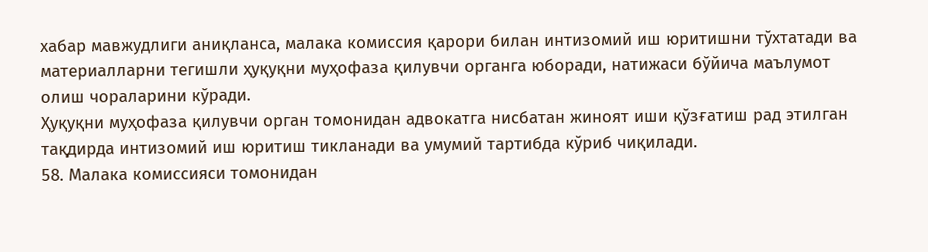хабар мавжудлиги аниқланса, малака комиссия қарори билан интизомий иш юритишни тўхтатади ва материалларни тегишли ҳуқуқни муҳофаза қилувчи органга юборади, натижаси бўйича маълумот олиш чораларини кўради.
Ҳуқуқни муҳофаза қилувчи орган томонидан адвокатга нисбатан жиноят иши қўзғатиш рад этилган тақдирда интизомий иш юритиш тикланади ва умумий тартибда кўриб чиқилади.
58. Малака комиссияси томонидан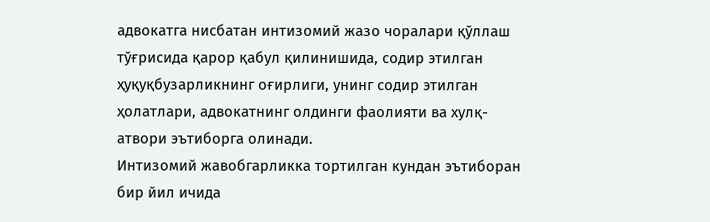адвокатга нисбатан интизомий жазо чоралари қўллаш тўғрисида қарор қабул қилинишида, содир этилган ҳуқуқбузарликнинг оғирлиги, унинг содир этилган ҳолатлари, адвокатнинг олдинги фаолияти ва хулқ-атвори эътиборга олинади.
Интизомий жавобгарликка тортилган кундан эътиборан бир йил ичида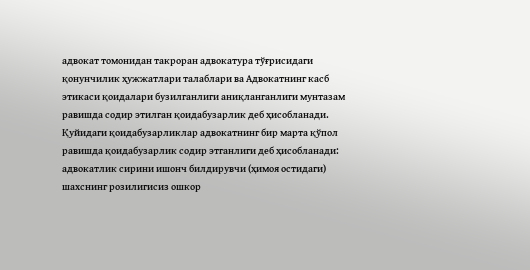адвокат томонидан такроран адвокатура тўғрисидаги қонунчилик ҳужжатлари талаблари ва Адвокатнинг касб этикаси қоидалари бузилганлиги аниқланганлиги мунтазам равишда содир этилган қоидабузарлик деб ҳисобланади.
Қуйидаги қоидабузарликлар адвокатнинг бир марта қўпол равишда қоидабузарлик содир этганлиги деб ҳисобланади:
адвокатлик сирини ишонч билдирувчи (ҳимоя остидаги) шахснинг розилигисиз ошкор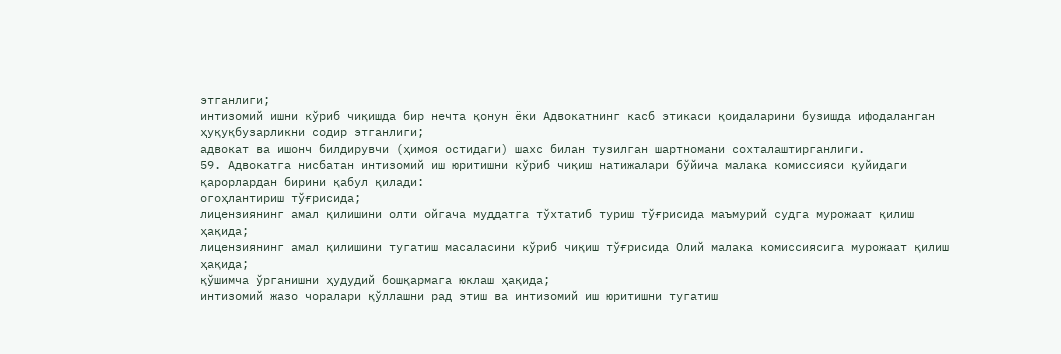этганлиги;
интизомий ишни кўриб чиқишда бир нечта қонун ёки Адвокатнинг касб этикаси қоидаларини бузишда ифодаланган ҳуқуқбузарликни содир этганлиги;
адвокат ва ишонч билдирувчи (ҳимоя остидаги) шахс билан тузилган шартномани сохталаштирганлиги.
59. Адвокатга нисбатан интизомий иш юритишни кўриб чиқиш натижалари бўйича малака комиссияси қуйидаги қарорлардан бирини қабул қилади:
огоҳлантириш тўғрисида;
лицензиянинг амал қилишини олти ойгача муддатга тўхтатиб туриш тўғрисида маъмурий судга мурожаат қилиш ҳақида;
лицензиянинг амал қилишини тугатиш масаласини кўриб чиқиш тўғрисида Олий малака комиссиясига мурожаат қилиш ҳақида;
қўшимча ўрганишни ҳудудий бошқармага юклаш ҳақида;
интизомий жазо чоралари қўллашни рад этиш ва интизомий иш юритишни тугатиш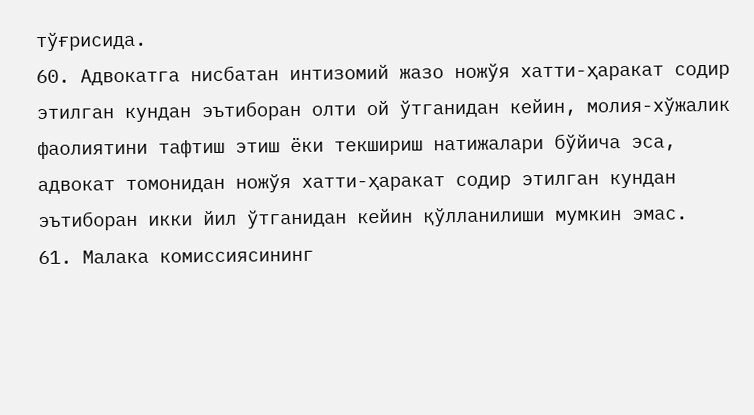тўғрисида.
60. Адвокатга нисбатан интизомий жазо ножўя хатти-ҳаракат содир этилган кундан эътиборан олти ой ўтганидан кейин, молия-хўжалик фаолиятини тафтиш этиш ёки текшириш натижалари бўйича эса, адвокат томонидан ножўя хатти-ҳаракат содир этилган кундан эътиборан икки йил ўтганидан кейин қўлланилиши мумкин эмас.
61. Малака комиссиясининг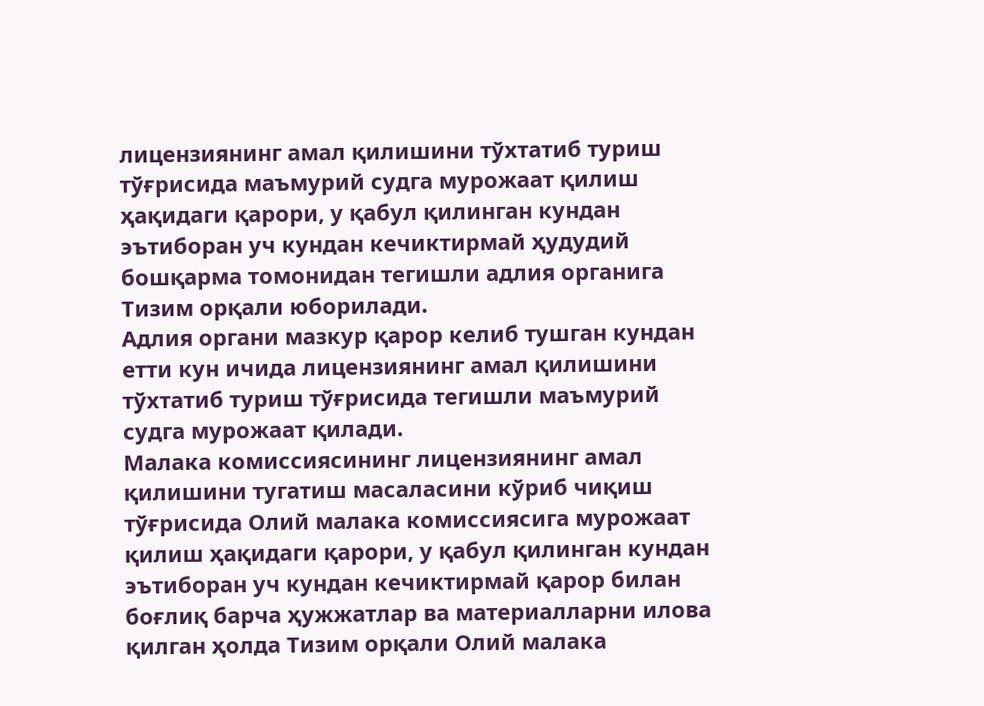лицензиянинг амал қилишини тўхтатиб туриш тўғрисида маъмурий судга мурожаат қилиш ҳақидаги қарори, у қабул қилинган кундан эътиборан уч кундан кечиктирмай ҳудудий бошқарма томонидан тегишли адлия органига Тизим орқали юборилади.
Адлия органи мазкур қарор келиб тушган кундан етти кун ичида лицензиянинг амал қилишини тўхтатиб туриш тўғрисида тегишли маъмурий судга мурожаат қилади.
Малака комиссиясининг лицензиянинг амал қилишини тугатиш масаласини кўриб чиқиш тўғрисида Олий малака комиссиясига мурожаат қилиш ҳақидаги қарори, у қабул қилинган кундан эътиборан уч кундан кечиктирмай қарор билан боғлиқ барча ҳужжатлар ва материалларни илова қилган ҳолда Тизим орқали Олий малака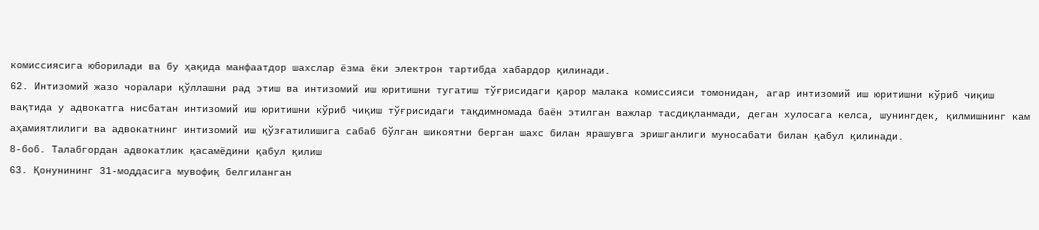комиссиясига юборилади ва бу ҳақида манфаатдор шахслар ёзма ёки электрон тартибда хабардор қилинади.
62. Интизомий жазо чоралари қўллашни рад этиш ва интизомий иш юритишни тугатиш тўғрисидаги қарор малака комиссияси томонидан, агар интизомий иш юритишни кўриб чиқиш вақтида у адвокатга нисбатан интизомий иш юритишни кўриб чиқиш тўғрисидаги тақдимномада баён этилган важлар тасдиқланмади, деган хулосага келса, шунингдек, қилмишнинг кам аҳамиятлилиги ва адвокатнинг интизомий иш қўзғатилишига сабаб бўлган шикоятни берган шахс билан ярашувга эришганлиги муносабати билан қабул қилинади.
8-боб. Талабгордан адвокатлик қасамёдини қабул қилиш
63. Қонунининг 31-моддасига мувофиқ белгиланган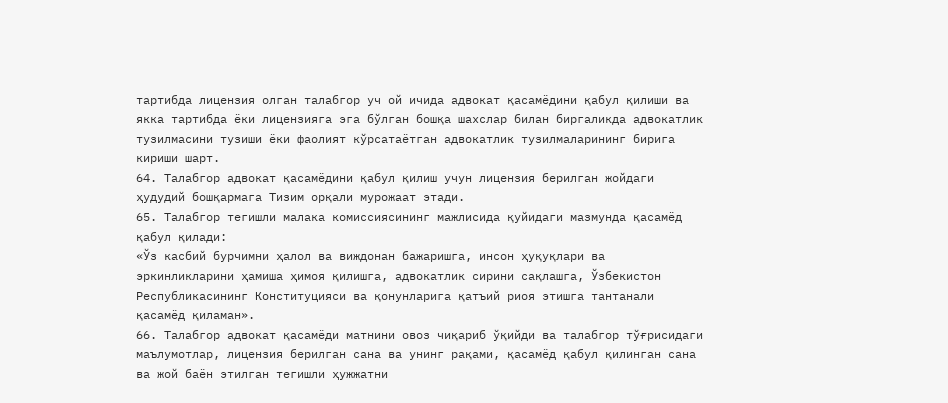тартибда лицензия олган талабгор уч ой ичида адвокат қасамёдини қабул қилиши ва якка тартибда ёки лицензияга эга бўлган бошқа шахслар билан биргаликда адвокатлик тузилмасини тузиши ёки фаолият кўрсатаётган адвокатлик тузилмаларининг бирига кириши шарт.
64. Талабгор адвокат қасамёдини қабул қилиш учун лицензия берилган жойдаги ҳудудий бошқармага Тизим орқали мурожаат этади.
65. Талабгор тегишли малака комиссиясининг мажлисида қуйидаги мазмунда қасамёд қабул қилади:
«Ўз касбий бурчимни ҳалол ва виждонан бажаришга, инсон ҳуқуқлари ва эркинликларини ҳамиша ҳимоя қилишга, адвокатлик сирини сақлашга, Ўзбекистон Республикасининг Конституцияси ва қонунларига қатъий риоя этишга тантанали қасамёд қиламан».
66. Талабгор адвокат қасамёди матнини овоз чиқариб ўқийди ва талабгор тўғрисидаги маълумотлар, лицензия берилган сана ва унинг рақами, қасамёд қабул қилинган сана ва жой баён этилган тегишли ҳужжатни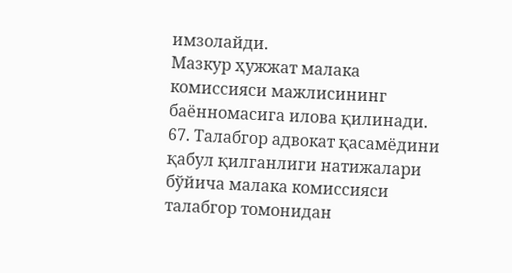имзолайди.
Мазкур ҳужжат малака комиссияси мажлисининг баённомасига илова қилинади.
67. Талабгор адвокат қасамёдини қабул қилганлиги натижалари бўйича малака комиссияси талабгор томонидан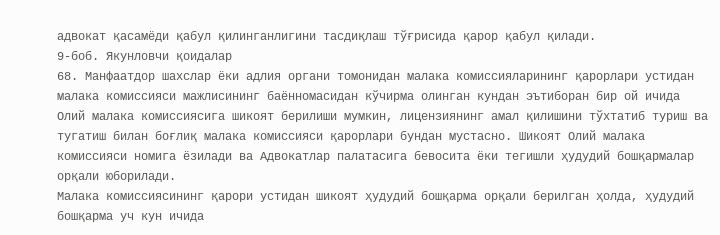адвокат қасамёди қабул қилинганлигини тасдиқлаш тўғрисида қарор қабул қилади.
9-боб. Якунловчи қоидалар
68. Манфаатдор шахслар ёки адлия органи томонидан малака комиссияларининг қарорлари устидан малака комиссияси мажлисининг баённомасидан кўчирма олинган кундан эътиборан бир ой ичида Олий малака комиссиясига шикоят берилиши мумкин, лицензиянинг амал қилишини тўхтатиб туриш ва тугатиш билан боғлиқ малака комиссияси қарорлари бундан мустасно. Шикоят Олий малака комиссияси номига ёзилади ва Адвокатлар палатасига бевосита ёки тегишли ҳудудий бошқармалар орқали юборилади.
Малака комиссиясининг қарори устидан шикоят ҳудудий бошқарма орқали берилган ҳолда, ҳудудий бошқарма уч кун ичида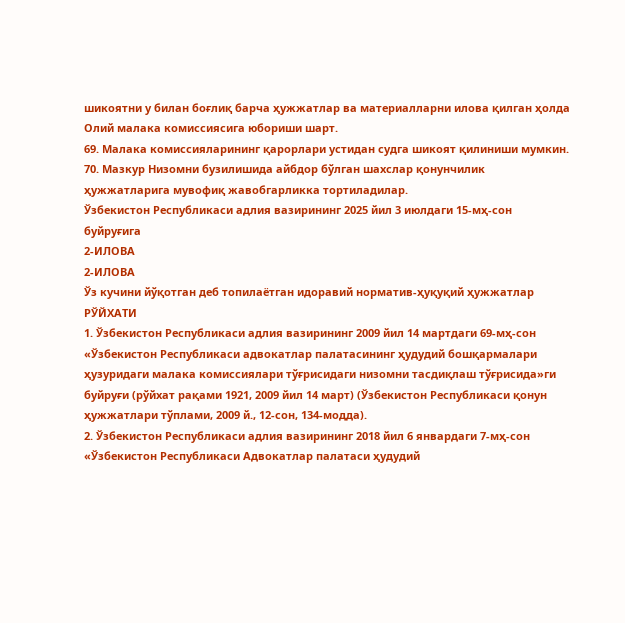шикоятни у билан боғлиқ барча ҳужжатлар ва материалларни илова қилган ҳолда Олий малака комиссиясига юбориши шарт.
69. Малака комиссияларининг қарорлари устидан судга шикоят қилиниши мумкин.
70. Мазкур Низомни бузилишида айбдор бўлган шахслар қонунчилик ҳужжатларига мувофиқ жавобгарликка тортиладилар.
Ўзбекистон Республикаси адлия вазирининг 2025 йил 3 июлдаги 15-мҳ-сон буйруғига
2-ИЛОВА
2-ИЛОВА
Ўз кучини йўқотган деб топилаётган идоравий норматив-ҳуқуқий ҳужжатлар
РЎЙХАТИ
1. Ўзбекистон Республикаси адлия вазирининг 2009 йил 14 мартдаги 69-мҳ-сон «Ўзбекистон Республикаси адвокатлар палатасининг ҳудудий бошқармалари ҳузуридаги малака комиссиялари тўғрисидаги низомни тасдиқлаш тўғрисида»ги буйруғи (рўйхат рақами 1921, 2009 йил 14 март) (Ўзбекистон Республикаси қонун ҳужжатлари тўплами, 2009 й., 12-сон, 134-модда).
2. Ўзбекистон Республикаси адлия вазирининг 2018 йил 6 январдаги 7-мҳ-сон «Ўзбекистон Республикаси Адвокатлар палатаси ҳудудий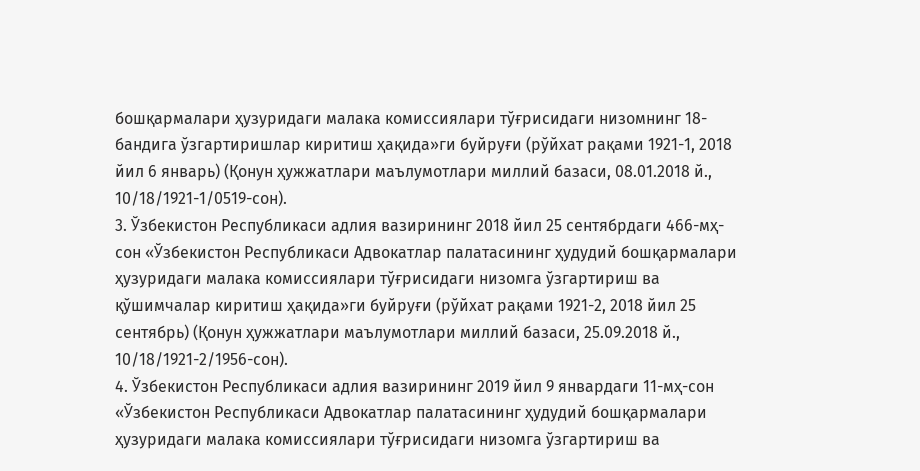бошқармалари ҳузуридаги малака комиссиялари тўғрисидаги низомнинг 18-бандига ўзгартиришлар киритиш ҳақида»ги буйруғи (рўйхат рақами 1921-1, 2018 йил 6 январь) (Қонун ҳужжатлари маълумотлари миллий базаси, 08.01.2018 й., 10/18/1921-1/0519-сон).
3. Ўзбекистон Республикаси адлия вазирининг 2018 йил 25 сентябрдаги 466-мҳ-сон «Ўзбекистон Республикаси Адвокатлар палатасининг ҳудудий бошқармалари ҳузуридаги малака комиссиялари тўғрисидаги низомга ўзгартириш ва қўшимчалар киритиш ҳақида»ги буйруғи (рўйхат рақами 1921-2, 2018 йил 25 сентябрь) (Қонун ҳужжатлари маълумотлари миллий базаси, 25.09.2018 й., 10/18/1921-2/1956-сон).
4. Ўзбекистон Республикаси адлия вазирининг 2019 йил 9 январдаги 11-мҳ-сон «Ўзбекистон Республикаси Адвокатлар палатасининг ҳудудий бошқармалари ҳузуридаги малака комиссиялари тўғрисидаги низомга ўзгартириш ва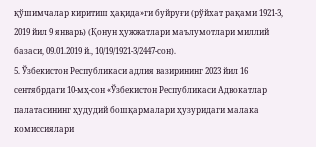қўшимчалар киритиш ҳақида»ги буйруғи (рўйхат рақами 1921-3, 2019 йил 9 январь) (Қонун ҳужжатлари маълумотлари миллий базаси, 09.01.2019 й., 10/19/1921-3/2447-сон).
5. Ўзбекистон Республикаси адлия вазирининг 2023 йил 16 сентябрдаги 10-мҳ-сон «Ўзбекистон Республикаси Адвокатлар палатасининг ҳудудий бошқармалари ҳузуридаги малака комиссиялари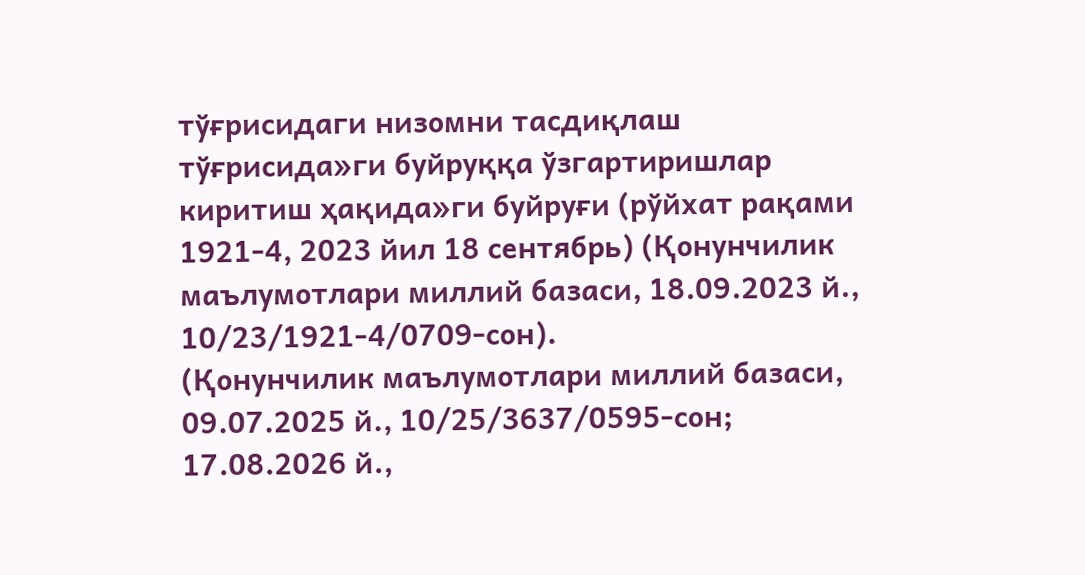тўғрисидаги низомни тасдиқлаш тўғрисида»ги буйруққа ўзгартиришлар киритиш ҳақида»ги буйруғи (рўйхат рақами 1921-4, 2023 йил 18 сентябрь) (Қонунчилик маълумотлари миллий базаси, 18.09.2023 й., 10/23/1921-4/0709-сон).
(Қонунчилик маълумотлари миллий базаси, 09.07.2025 й., 10/25/3637/0595-сон; 17.08.2026 й.,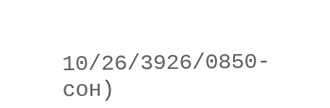10/26/3926/0850-сон)